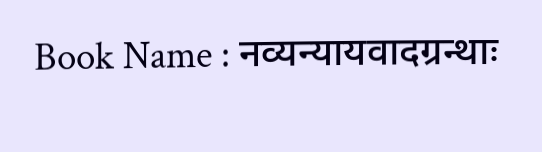Book Name : नव्यन्यायवादग्रन्थाः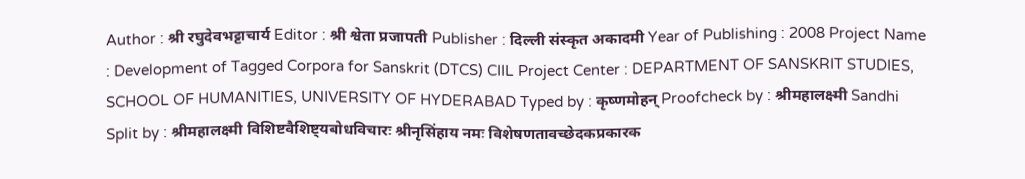Author : श्री रघुदेवभट्टाचार्य Editor : श्री श्वेता प्रजापती Publisher : दिल्ली संस्कृत अकादमी Year of Publishing : 2008 Project Name : Development of Tagged Corpora for Sanskrit (DTCS) CIIL Project Center : DEPARTMENT OF SANSKRIT STUDIES, SCHOOL OF HUMANITIES, UNIVERSITY OF HYDERABAD Typed by : कृष्णमोहन् Proofcheck by : श्रीमहालक्ष्मी Sandhi Split by : श्रीमहालक्ष्मी विशिष्टवैशिष्ट्यबोधविचारः श्रीनृसिंहाय नमः विशेषणतावच्छेदकप्रकारक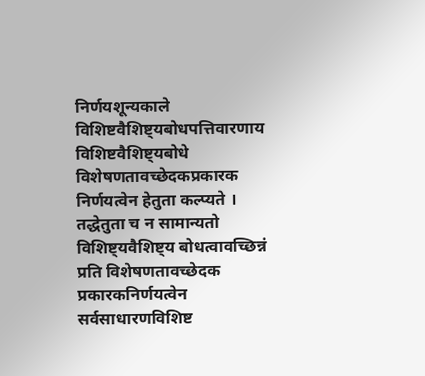निर्णयशून्यकाले विशिष्टवैशिष्ट्यबोधपत्तिवारणाय विशिष्टवैशिष्ट्यबोधे विशेषणतावच्छेदकप्रकारक निर्णयत्वेन हेतुता कल्प्यते । तद्धेतुता च न सामान्यतो विशिष्ट्यवैशिष्ट्य बोधत्वावच्छिन्नं प्रति विशेषणतावच्छेदक प्रकारकनिर्णयत्वेन सर्वसाधारणविशिष्ट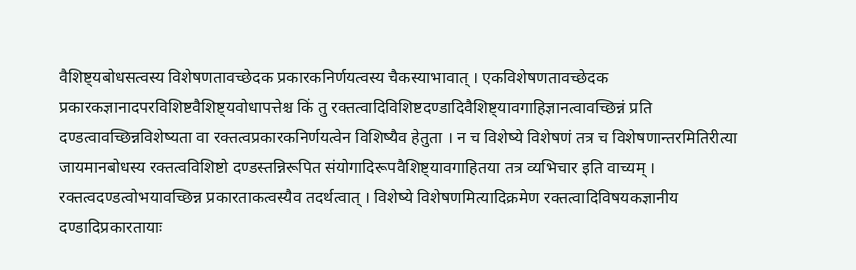वैशिष्ट्यबोधसत्वस्य विशेषणतावच्छेदक प्रकारकनिर्णयत्वस्य चैकस्याभावात् । एकविशेषणतावच्छेदक प्रकारकज्ञानादपरविशिष्टवैशिष्ट्यवोधापत्तेश्च किं तु रक्तत्वादिविशिष्टदण्डादिवैशिष्ट्यावगाहिज्ञानत्वावच्छिन्नं प्रति दण्डत्वावच्छिन्नविशेष्यता वा रक्तत्वप्रकारकनिर्णयत्वेन विशिष्यैव हेतुता । न च विशेष्ये विशेषणं तत्र च विशेषणान्तरमितिरीत्या जायमानबोधस्य रक्तत्वविशिष्टो दण्डस्तन्निरूपित संयोगादिरूपवैशिष्ट्यावगाहितया तत्र व्यभिचार इति वाच्यम् । रक्तत्वदण्डत्वोभयावच्छिन्न प्रकारताकत्वस्यैव तदर्थत्वात् । विशेष्ये विशेषणमित्यादिक्रमेण रक्तत्वादिविषयकज्ञानीय दण्डादिप्रकारतायाः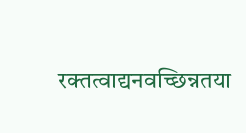रक्तत्वाद्यनवच्छिन्नतया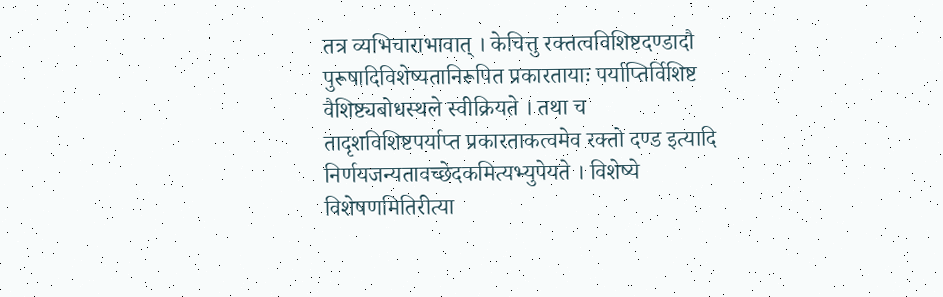तत्र व्यभिचाराभावात् । केचित्तु रक्तत्वविशिष्टदण्डादौ पुरूषादिविशेष्यतानिरूपित प्रकारतायाः पर्याप्तिर्विशिष्ट वैशिष्ट्यबोधस्थले स्वीक्रियते । तथा च तादृशविशिष्टपर्याप्त प्रकारताकत्वमेव रक्तो दण्ड इत्यादि निर्णयजन्यतावच्छेदकमित्यभ्युपेयते । विशेष्ये विशेषणमितिरीत्या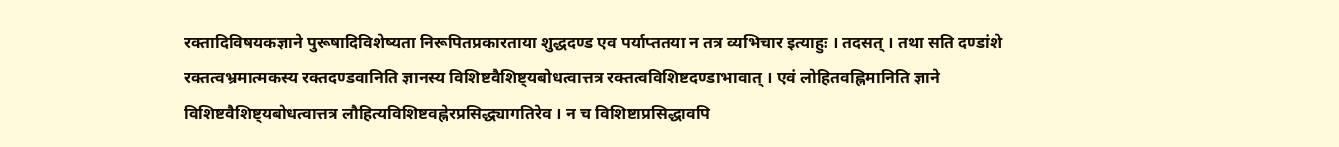रक्तादिविषयकज्ञाने पुरूषादिविशेष्यता निरूपितप्रकारताया शुद्धदण्ड एव पर्याप्ततया न तत्र व्यभिचार इत्याहुः । तदसत् । तथा सति दण्डांशे रक्तत्वभ्रमात्मकस्य रक्तदण्डवानिति ज्ञानस्य विशिष्टवैशिष्ट्यबोधत्वात्तत्र रक्तत्वविशिष्टदण्डाभावात् । एवं लोहितवह्निमानिति ज्ञाने विशिष्टवैशिष्ट्यबोधत्वात्तत्र लौहित्यविशिष्टवह्नेरप्रसिद्ध्यागतिरेव । न च विशिष्टाप्रसिद्धावपि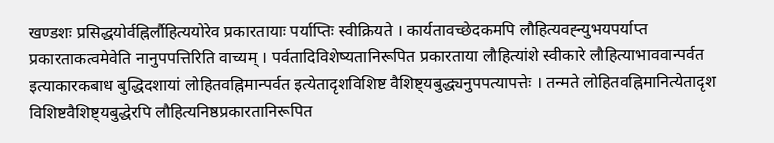खण्डशः प्रसिद्धयोर्वह्निर्लौहित्ययोरेव प्रकारतायाः पर्याप्तिः स्वीक्रियते । कार्यतावच्छेदकमपि लौहित्यवह्न्युभयपर्याप्त प्रकारताकत्वमेवेति नानुपपत्तिरिति वाच्यम् । पर्वतादिविशेष्यतानिरूपित प्रकारताया लौहित्यांशे स्वीकारे लौहित्याभाववान्पर्वत इत्याकारकबाध बुद्धिदशायां लोहितवह्निमान्पर्वत इत्येतादृशविशिष्ट वैशिष्ट्यबुद्ध्यनुपपत्यापत्तेः । तन्मते लोहितवह्निमानित्येतादृश विशिष्टवैशिष्ट्यबुद्धेरपि लौहित्यनिष्ठप्रकारतानिरूपित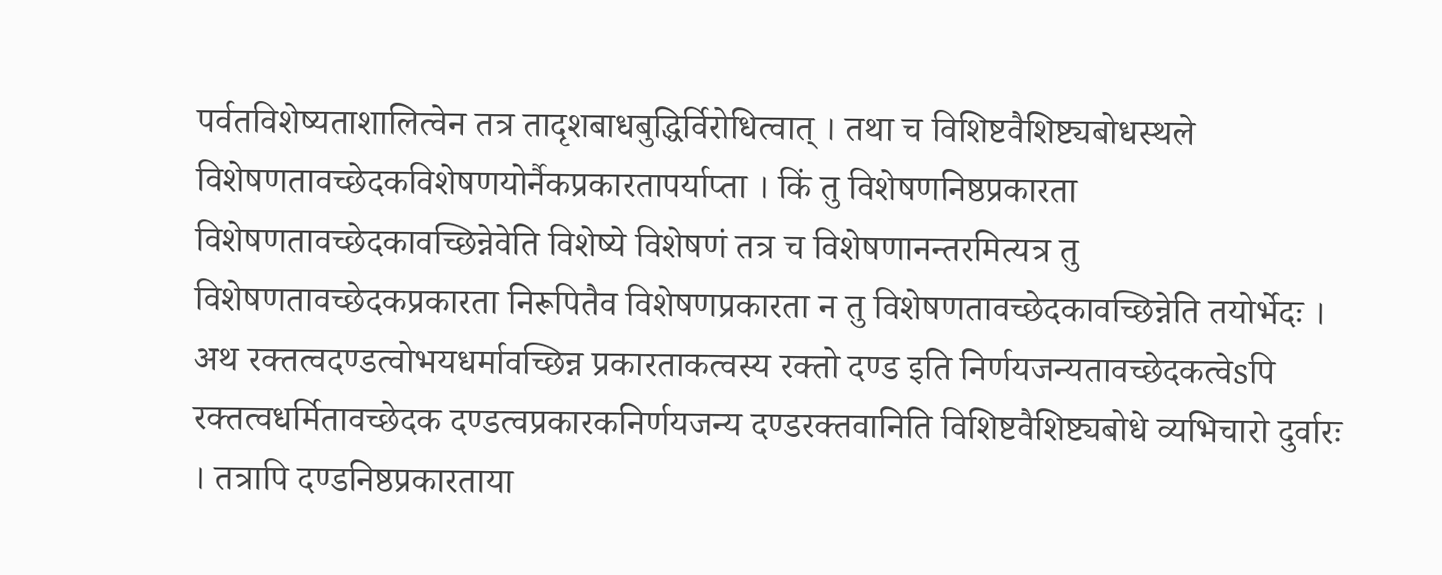पर्वतविशेष्यताशालित्वेन तत्र तादृशबाधबुद्धिर्विरोधित्वात् । तथा च विशिष्टवैशिष्ट्यबोधस्थले विशेषणतावच्छेदकविशेषणयोर्नैकप्रकारतापर्याप्ता । किं तु विशेषणनिष्ठप्रकारता विशेषणतावच्छेदकावच्छिन्नेवेति विशेष्ये विशेषणं तत्र च विशेषणानन्तरमित्यत्र तु विशेषणतावच्छेदकप्रकारता निरूपितैव विशेषणप्रकारता न तु विशेषणतावच्छेदकावच्छिन्नेति तयोर्भेदः । अथ रक्तत्वदण्डत्वोभयधर्मावच्छिन्न प्रकारताकत्वस्य रक्तो दण्ड इति निर्णयजन्यतावच्छेदकत्वेsपि रक्तत्वधर्मितावच्छेदक दण्डत्वप्रकारकनिर्णयजन्य दण्डरक्तवानिति विशिष्टवैशिष्ट्यबोधे व्यभिचारो दुर्वारः । तत्रापि दण्डनिष्ठप्रकारताया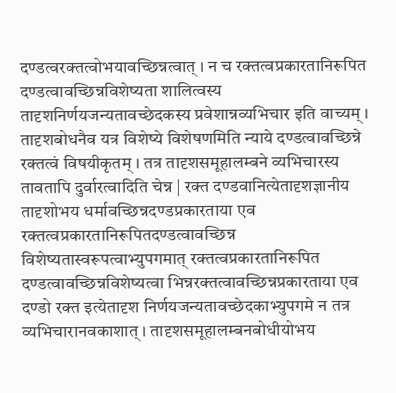दण्डत्वरक्तत्वोभयावच्छिन्नत्वात् । न च रक्तत्वप्रकारतानिरूपित दण्डत्वावच्छिन्नविशेष्यता शालित्वस्य तादृशनिर्णयजन्यतावच्छेदकस्य प्रवेशान्नव्यभिचार इति वाच्यम् । तादृशबोधनैव यत्र विशेष्ये विशेषणमिति न्याये दण्डत्वावच्छिन्ने रक्तत्वं विषयीकृतम् । तत्र तादृशसमूहालम्बने व्यभिचारस्य तावतापि दुर्वारत्वादिति चेन्न | रक्त दण्डवानित्येतादृशज्ञानीय तादृशोभय धर्मावच्छिन्नदण्डप्रकारताया एव रक्तत्वप्रकारतानिरूपितदण्डत्वावच्छिन्न विशेष्यतास्वरूपत्वाभ्युपगमात् रक्तत्वप्रकारतानिरूपित दण्डत्वावच्छिन्नविशेष्यत्वा भिन्नरक्तत्वावच्छिन्नप्रकारताया एव दण्डो रक्त इत्येतादृश निर्णयजन्यतावच्छेदकाभ्युपगमे न तत्र व्यभिचारानवकाशात् । तादृशसमूहालम्बनबोधीयोभय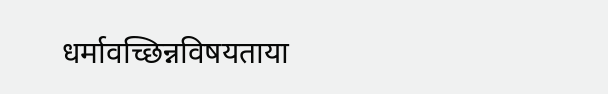धर्मावच्छिन्नविषयताया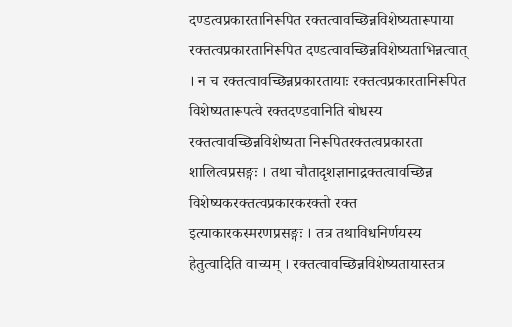दण्डत्वप्रकारतानिरूपित रक्तत्वावच्छिन्नविशेष्यतारूपाया रक्तत्वप्रकारतानिरूपित दण्डत्वावच्छिन्नविशेष्यताभिन्नत्वात् । न च रक्तत्वावच्छिन्नप्रकारतायाः रक्तत्वप्रकारतानिरूपित विशेष्यतारूपत्वे रक्तदण्डवानिति बोधस्य रक्तत्वावच्छिन्नविशेष्यता निरूपितरक्तत्वप्रकारता शालित्वप्रसङ्गः । तथा चौतादृशज्ञानाद्रक्तत्वावच्छिन्न विशेष्यकरक्तत्वप्रकारकरक्तो रक्त इत्याकारकस्मरणप्रसङ्गः । तत्र तथाविधनिर्णयस्य हेतुत्वादिति वाच्यम् । रक्तत्वावच्छिन्नविशेष्यतायास्तत्र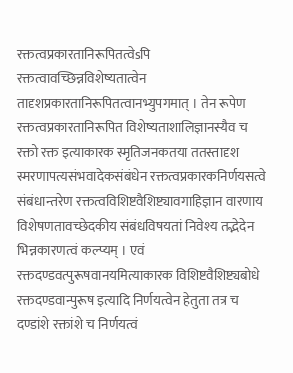रक्तत्वप्रकारतानिरूपितत्वेsपि रक्तत्वावच्छिन्नविशेष्यतात्वेन तादृशप्रकारतानिरूपितत्वानभ्युपगमात् । तेन रूपेण रक्तत्वप्रकारतानिरूपित विशेष्यताशालिज्ञानस्यैव च रक्तो रक्त इत्याकारक स्मृतिजनकतया ततस्तादृश स्मरणापत्यसंभवादेकसंबंधेन रक्तत्वप्रकारकनिर्णयसत्वे संबंधान्तरेण रक्तत्वविशिष्टवैशिष्ट्यावगाहिज्ञान वारणाय विशेषणतावच्छेदकीय संबंधविषयतां निवेश्य तद्भेदेन भिन्नकारणत्वं कल्प्यम् । एवं रक्तदण्डवत्पुरूषवानयमित्याकारक विशिष्टवैशिष्ट्यबोधे रक्तदण्डवान्पुरूष इत्यादि निर्णयत्वेन हेतुता तत्र च दण्डांशे रक्तांशे च निर्णयत्वं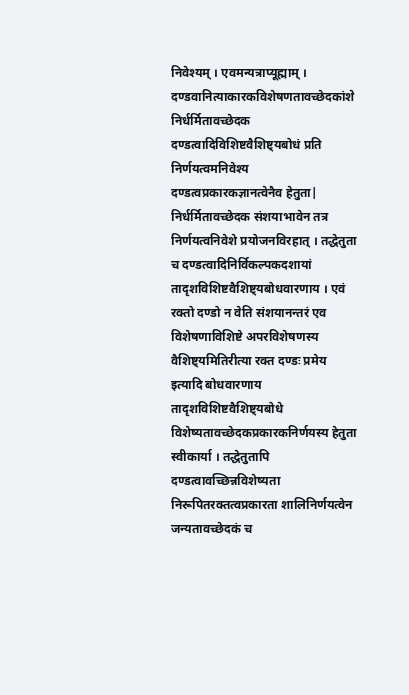निवेश्यम् । एवमन्यत्राप्यूह्माम् । दण्डवानित्याकारकविशेषणतावच्छेदकांशे निर्धर्मितावच्छेदक दण्डत्वादिविशिष्टवैशिष्ट्यबोधं प्रति निर्णयत्वमनिवेश्य दण्डत्वप्रकारकज्ञानत्वेनैव हेतुता| निर्धर्मितावच्छेदक संशयाभावेन तत्र निर्णयत्वनिवेशे प्रयोजनविरहात् । तद्धेतुता च दण्डत्वादिनिर्विकल्पकदशायां तादृशविशिष्टवैशिष्ट्यबोधवारणाय । एवं रक्तो दण्डो न वेति संशयानन्तरं एव विशेषणाविशिष्टे अपरविशेषणस्य वैशिष्ट्यमितिरीत्या रक्त दण्डः प्रमेय इत्यादि बोधवारणाय तादृशविशिष्टवैशिष्ट्यबोधे विशेष्यतावच्छेदकप्रकारकनिर्णयस्य हेतुता स्वीकार्या । तद्धेतुतापि दण्डत्वावच्छिन्नविशेष्यता निरूपितरक्तत्वप्रकारता शालिनिर्णयत्वेन जन्यतावच्छेदकं च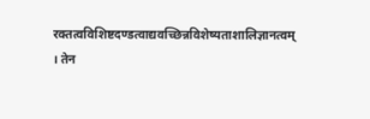रक्तत्वविशिष्टदण्डत्वाद्यवच्छिन्नविशेष्यताशालिज्ञानत्वम् । तेन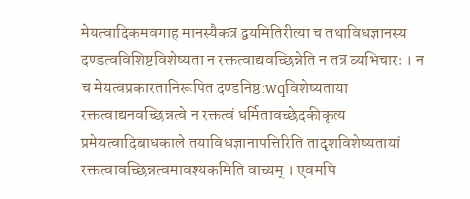मेयत्वादिकमवगाह मानस्यैकत्र द्वयमितिरीत्या च तथाविधज्ञानस्य दण्डत्वविशिष्टविशेष्यता न रक्तत्वाद्यवच्छिन्नेति न तत्र व्यभिचारः । न च मेयत्वप्रकारतानिरूपित दण्डनिष्ठ:wqविशेष्यताया रक्तत्वाद्यनवच्छिन्नत्वे न रक्तत्वं धर्मितावच्छेदकीकृत्य प्रमेयत्वादिबाधकाले तयाविधज्ञानापत्तिरिति तादृशविशेष्यतायां रक्तत्वावच्छिन्नत्वमावश्यकमिति वाच्यम् । एवमपि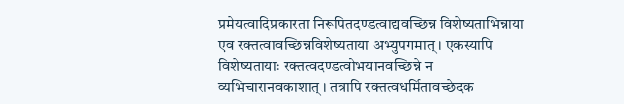प्रमेयत्वादिप्रकारता निरूपितदण्डत्वाद्यवच्छिन्न विशेष्यताभिन्नाया एव रक्तत्वावच्छिन्नविशेष्यताया अभ्युपगमात् । एकस्यापि विशेष्यतायाः रक्तत्वदण्डत्वोभयानवच्छिन्ने न व्यभिचारानवकाशात् । तत्रापि रक्तत्वधर्मितावच्छेदक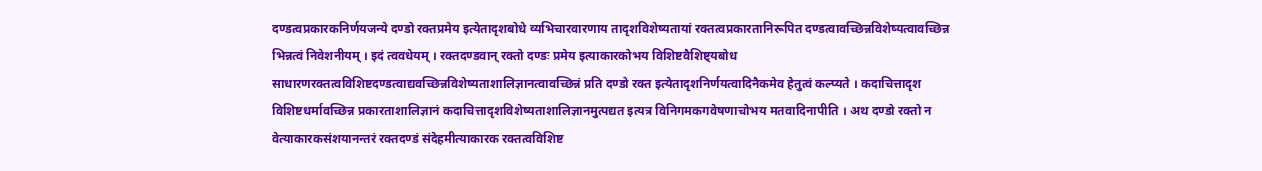दण्डत्वप्रकारकनिर्णयजन्ये दण्डो रक्तप्रमेय इत्येतादृशबोधे व्यभिचारवारणाय तादृशविशेष्यतायां रक्तत्वप्रकारतानिरूपित दण्डत्वावच्छिन्नविशेष्यत्वावच्छिन्न भिन्नत्वं निवेशनीयम् । इदं त्ववधेयम् । रक्तदण्डवान् रक्तो दण्डः प्रमेय इत्याकारकोभय विशिष्टवैशिष्ट्यबोध साधारणरक्तत्वविशिष्टदण्डत्वाद्यवच्छिन्नविशेष्यताशालिज्ञानत्वावच्छिन्नं प्रति दण्डो रक्त इत्येतादृशनिर्णयत्वादिनैकमेव हेतुत्वं कल्प्यते । कदाचित्तादृश विशिष्टधर्मावच्छिन्न प्रकारताशालिज्ञानं कदाचित्तादृशविशेष्यताशालिज्ञानमुत्पद्यत इत्यत्र विनिगमकगवेषणाचोभय मतवादिनापीति । अथ दण्डो रक्तो न वेत्याकारकसंशयानन्तरं रक्तदण्डं संदेहमीत्याकारक रक्तत्वविशिष्ट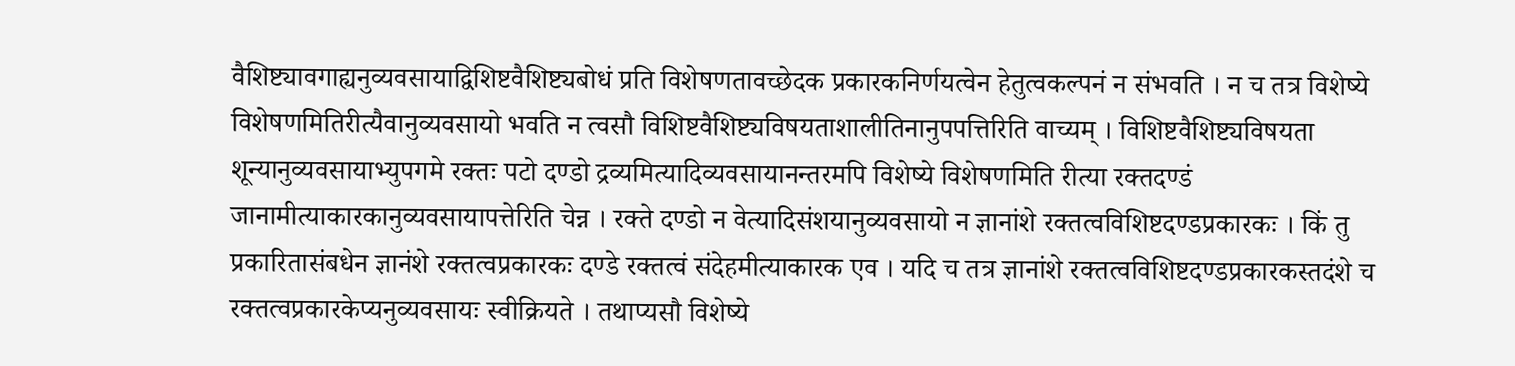वैशिष्ट्यावगाह्यनुव्यवसायाद्विशिष्टवैशिष्ट्यबोधं प्रति विशेषणतावच्छेदक प्रकारकनिर्णयत्वेन हेतुत्वकल्पनं न संभवति । न च तत्र विशेष्ये विशेषणमितिरीत्यैवानुव्यवसायो भवति न त्वसौ विशिष्टवैशिष्ट्यविषयताशालीतिनानुपपत्तिरिति वाच्यम् । विशिष्टवैशिष्ट्यविषयता शून्यानुव्यवसायाभ्युपगमे रक्तः पटो दण्डो द्रव्यमित्यादिव्यवसायानन्तरमपि विशेष्ये विशेषणमिति रीत्या रक्तदण्डं जानामीत्याकारकानुव्यवसायापत्तेरिति चेन्न । रक्ते दण्डो न वेत्यादिसंशयानुव्यवसायो न ज्ञानांशे रक्तत्वविशिष्टदण्डप्रकारकः । किं तु प्रकारितासंबधेन ज्ञानंशे रक्तत्वप्रकारकः दण्डे रक्तत्वं संदेहमीत्याकारक एव । यदि च तत्र ज्ञानांशे रक्तत्वविशिष्टदण्डप्रकारकस्तदंशे च रक्तत्वप्रकारकेप्यनुव्यवसायः स्वीक्रियते । तथाप्यसौ विशेष्ये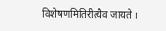विशेषणमितिरीत्यैव जायते ।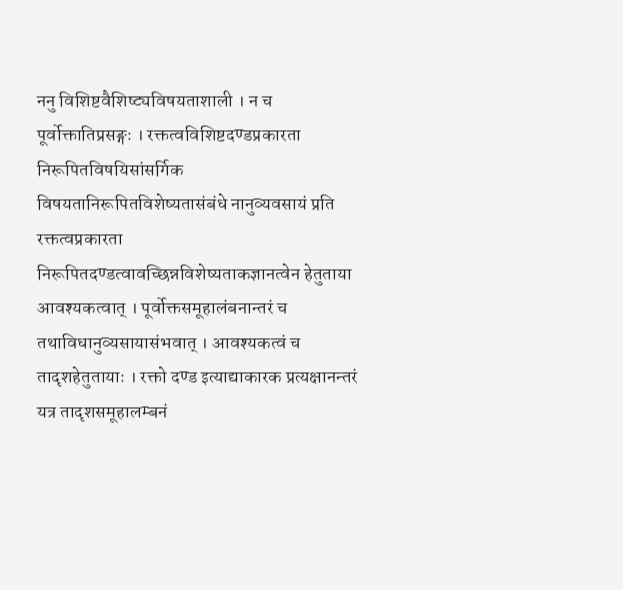ननु विशिष्टवैशिष्ट्यविषयताशाली । न च पूर्वोक्तातिप्रसङ्गः । रक्तत्वविशिष्टदण्डप्रकारता निरूपितविषयिसांसर्गिक विषयतानिरूपितविशेष्यतासंबंधे नानुव्यवसायं प्रति रक्तत्वप्रकारता निरूपितदण्डत्वावच्छिन्नविशेष्यताकज्ञानत्वेन हेतुताया आवश्यकत्वात् । पूर्वोक्तसमूहालंबनान्तरं च तथाविधानुव्यसायासंभवात् । आवश्यकत्वं च तादृशहेतुतायाः । रक्तो दण्ड इत्याद्याकारक प्रत्यक्षानन्तरं यत्र तादृशसमूहालम्बनं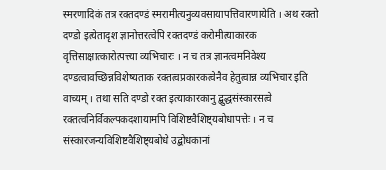स्मरणादिकं तत्र रक्तदण्डं स्मरामीत्यनुव्यवसायापत्तिवारणायेति । अथ रक्तो दण्डो इत्येतादृश ज्ञानोत्तरत्वेपि रक्तदण्डं करोमीत्याकारक वृत्तिसाक्षात्कारोत्पत्त्या व्यभिचारः । न च तत्र ज्ञानत्वमनिवेश्य दण्डत्वावच्छिन्नविशेष्यताक रक्तत्वप्रकारकत्वेनैव हेतुत्वान्न व्यभिचार इति वाच्यम् । तथा सति दण्डो रक्त इत्याकारकानु द्बुद्धसंस्कारसत्वे रक्तत्वनिर्विकल्पकदशायामपि विशिष्टवैशिष्ट्यबोधापत्तेः । न च संस्कारजन्यविशिष्टवैशिष्ट्यबोधे उद्बोधकानां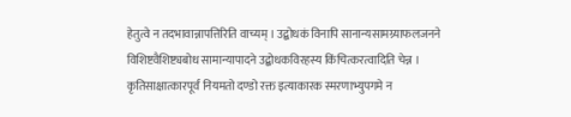हेतुत्वे न तदभावान्नापत्तिरिति वाच्यम् । उद्बोधकं विनापि सानान्यसामग्र्याफलजनने विशिष्टवैशिष्ट्यबोध सामान्यापादने उद्बोधकविरहस्य किंचित्करत्वादिति चेन्न । कृतिसाक्षात्कारपूर्वं नियमतो दण्डो रक्त इत्याकारक स्मरणाभ्युपगमे न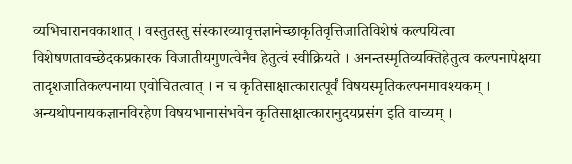व्यभिचारानवकाशात् । वस्तुतस्तु संस्कारव्यावृत्तज्ञानेच्छाकृतिवृत्तिजातिविशेषं कल्पयित्वा विशेषणतावच्छेदकप्रकारक विजातीयगुणत्वेनैव हेतुत्वं स्वीक्रियते । अनन्तस्मृतिव्यक्तिहेतुत्व कल्पनापेक्षया तादृशजातिकल्पनाया एवोचितत्वात् । न च कृतिसाक्षात्कारात्पूर्वं विषयस्मृतिकल्पनमावश्यकम् । अन्यथोपनायकज्ञानविरहेण विषयभानासंभवेन कृतिसाक्षात्कारानुदयप्रसंग इति वाच्यम् ।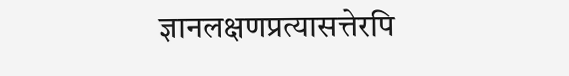ज्ञानलक्षणप्रत्यासत्तेरपि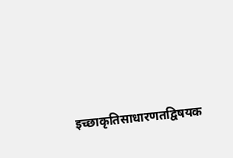इच्छाकृतिसाधारणतद्विषयक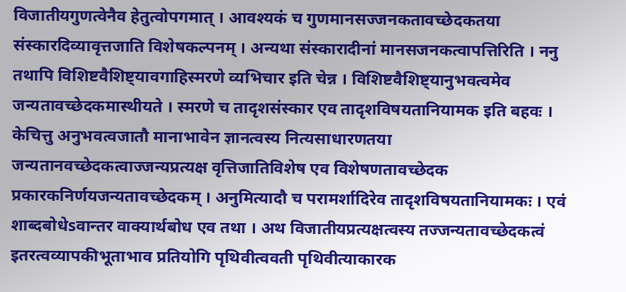विजातीयगुणत्वेनैव हेतुत्वोपगमात् । आवश्यकं च गुणमानसज्जनकतावच्छेदकतया संस्कारदिव्यावृत्तजाति विशेषकल्पनम् । अन्यथा संस्कारादीनां मानसजनकत्वापत्तिरिति । ननु तथापि विशिष्टवैशिष्ट्यावगाहिस्मरणे व्यभिचार इति चेन्न । विशिष्टवैशिष्ट्यानुभवत्वमेव जन्यतावच्छेदकमास्थीयते । स्मरणे च तादृशसंस्कार एव तादृशविषयतानियामक इति बहवः । केचित्तु अनुभवत्वजातौ मानाभावेन ज्ञानत्वस्य नित्यसाधारणतया जन्यतानवच्छेदकत्वाज्जन्यप्रत्यक्ष वृत्तिजातिविशेष एव विशेषणतावच्छेदक प्रकारकनिर्णयजन्यतावच्छेदकम् । अनुमित्यादौ च परामर्शादिरेव तादृशविषयतानियामकः । एवं शाब्दबोधेsवान्तर वाक्यार्थबोध एव तथा । अथ विजातीयप्रत्यक्षत्वस्य तज्जन्यतावच्छेदकत्वं इतरत्वव्यापकीभूताभाव प्रतियोगि पृथिवीत्ववती पृथिवीत्याकारक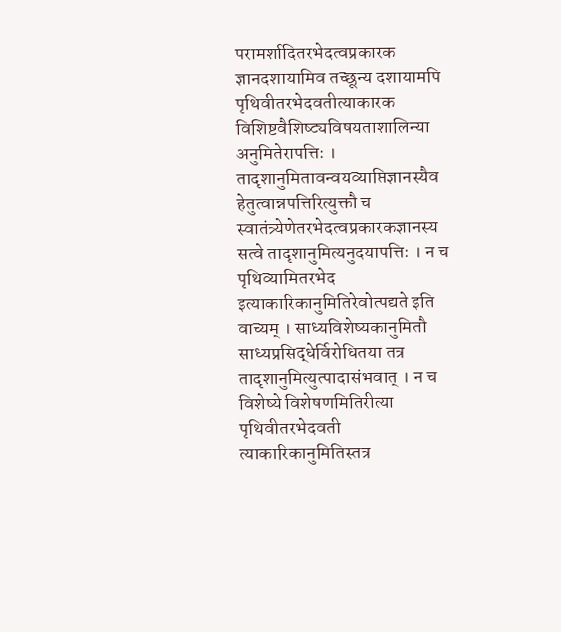परामर्शादितरभेदत्वप्रकारक ज्ञानदशायामिव तच्छून्य दशायामपि पृथिवीतरभेदवतीत्याकारक विशिष्टवैशिष्ट्यविषयताशालिन्या अनुमितेरापत्तिः । तादृशानुमितावन्वयव्याप्तिज्ञानस्यैव हेतुत्वान्नपत्तिरित्युक्तौ च स्वातंत्र्येणेतरभेदत्वप्रकारकज्ञानस्य सत्वे तादृशानुमित्यनुदयापत्तिः । न च पृथिव्यामितरभेद इत्याकारिकानुमितिरेवोत्पद्यते इति वाच्यम् । साध्यविशेष्यकानुमितौ साध्यप्रसिद्धेर्विरोधितया तत्र तादृशानुमित्युत्पादासंभवात् । न च विशेष्ये विशेषणमितिरीत्या पृथिवीतरभेदवती त्याकारिकानुमितिस्तत्र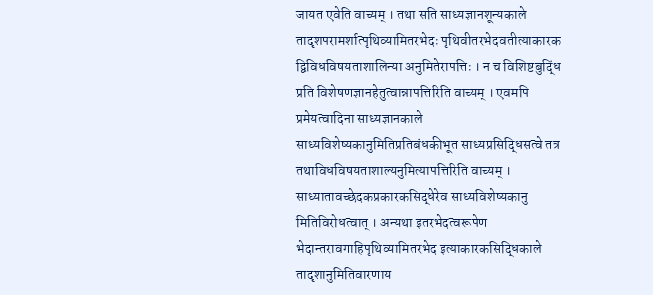जायत एवेति वाच्यम् । तथा सति साध्यज्ञानशून्यकाले तादृशपरामर्शात्पृथिव्यामितरभेदः पृथिवीतरभेदवतीत्याकारक द्विविधविषयताशालिन्या अनुमितेरापत्तिः । न च विशिष्टबुद्धिं प्रति विशेषणज्ञानहेतुत्वान्नापत्तिरिति वाच्यम् । एवमपि प्रमेयत्वादिना साध्यज्ञानकाले साध्यविशेष्यकानुमितिप्रतिबंधकीभूत साध्यप्रसिद्धिसत्वे तत्र तथाविधविषयताशाल्यनुमित्यापत्तिरिति वाच्यम् । साध्यातावच्छेदकप्रकारकसिद्धेरेव साध्यविशेष्यकानु मितिविरोधत्वात् । अन्यथा इतरभेदत्वरूपेण भेदान्तरावगाहिपृथिव्यामितरभेद इत्याकारकसिद्धिकाले तादृशानुमितिवारणाय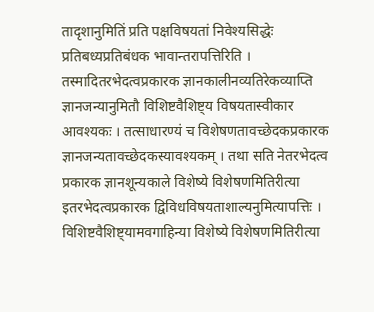तादृशानुमितिं प्रति पक्षविषयतां निवेश्यसिद्धेः प्रतिबध्यप्रतिबंधक भावान्तरापत्तिरिति । तस्मादितरभेदत्वप्रकारक ज्ञानकालीनव्यतिरेकव्याप्ति ज्ञानजन्यानुमितौ विशिष्टवैशिष्ट्य विषयतास्वीकार आवश्यकः । तत्साधारण्यं च विशेषणतावच्छेदकप्रकारक ज्ञानजन्यतावच्छेदकस्यावश्यकम् । तथा सति नेतरभेदत्व प्रकारक ज्ञानशून्यकाले विशेष्ये विशेषणमितिरीत्या इतरभेदत्वप्रकारक द्विविधविषयताशाल्यनुमित्यापत्तिः । विशिष्टवैशिष्ट्यामवगाहिन्या विशेष्ये विशेषणमितिरीत्या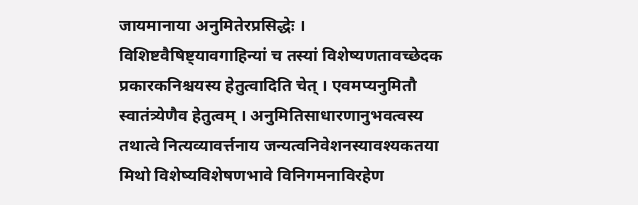जायमानाया अनुमितेरप्रसिद्धेः । विशिष्टवैषिष्ट्यावगाहिन्यां च तस्यां विशेष्यणतावच्छेदक प्रकारकनिश्चयस्य हेतुत्वादिति चेत् । एवमप्यनुमितौ स्वातंत्र्येणैव हेतुत्वम् । अनुमितिसाधारणानुभवत्वस्य तथात्वे नित्यव्यावर्त्तनाय जन्यत्वनिवेशनस्यावश्यकतया मिथो विशेष्यविशेषणभावे विनिगमनाविरहेण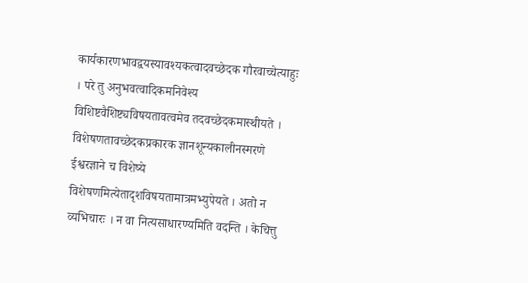कार्यकारणभावद्वयस्यावश्यकत्वादवच्छेदक गौरवाच्चेत्याहुः । परे तु अनुभवत्वादिकमनिवेश्य विशिष्टवैशिष्ट्यविषयतावत्वमेव तदवच्छेदकमास्थीयते । विशेषणतावच्छेदकप्रकारक ज्ञानशून्यकालीनस्मरणे ईश्वरज्ञाने च विशेष्ये विशेषणमित्येतादृशविषयतामात्रमभ्युपेयते । अतो न व्यभिचारः । न वा नित्यसाधारण्यमिति वदन्ति । केचित्तु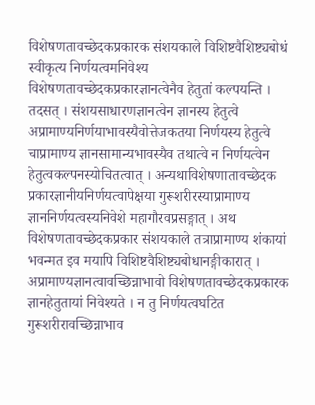विशेषणतावच्छेदकप्रकारक संशयकाले विशिष्टवैशिष्ट्यबोधं स्वीकृत्य निर्णयत्वमनिवेश्य विशेषणतावच्छेदकप्रकारज्ञानत्वेनैव हेतुतां कल्पयन्ति । तदसत् । संशयसाधारणज्ञानत्वेन ज्ञानस्य हेतुत्वे अप्रामाण्यनिर्णयाभावस्यैवोत्तेजकतया निर्णयस्य हेतुत्वे चाप्रामाण्य ज्ञानसामान्यभावस्यैव तथात्वे न निर्णयत्वेन हेतुत्वकल्पनस्योचितत्वात् । अन्यथाविशेषणातावच्छेदक प्रकारज्ञानीयनिर्णयत्वापेक्षया गुरूशरीरस्याप्रामाण्य ज्ञाननिर्णयत्वस्यनिवेशे महागौरवप्रसङ्गात् । अथ विशेषणतावच्छेदकप्रकार संशयकाले तत्राप्रामाण्य शंकायां भवन्मत इव मयापि विशिष्टवैशिष्ट्यबोधानङ्गीकारात् । अप्रामाण्यज्ञानत्वावच्छिन्नाभावो विशेषणतावच्छेदकप्रकारक ज्ञानहेतुतायां निवेश्यते । न तु निर्णयत्वघटित गुरूशरीरावच्छिन्नाभाव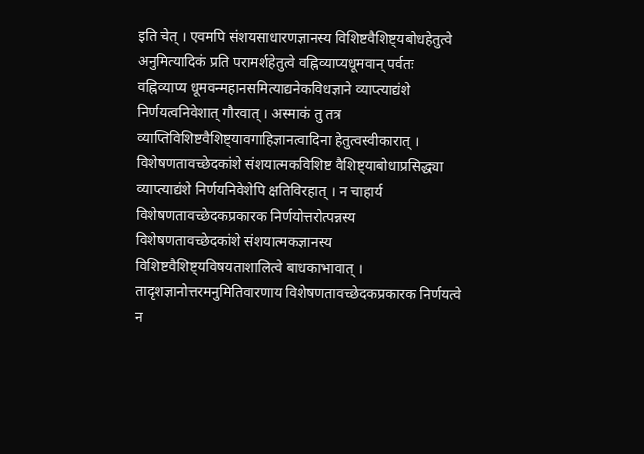इति चेत् । एवमपि संशयसाधारणज्ञानस्य विशिष्टवैशिष्ट्यबोधहेतुत्वे अनुमित्यादिकं प्रति परामर्शहेतुत्वे वह्निव्याप्यधूमवान् पर्वतः वह्निव्याप्य धूमवन्महानसमित्याद्यनेकविधज्ञाने व्याप्त्याद्यंशे निर्णयत्वनिवेशात् गौरवात् । अस्माकं तु तत्र व्याप्तिविशिष्टवैशिष्ट्यावगाहिज्ञानत्वादिना हेतुत्वस्वीकारात् । विशेषणतावच्छेदकांशे संशयात्मकविशिष्ट वैशिष्ट्याबोधाप्रसिद्ध्या व्याप्त्याद्यंशे निर्णयनिवेशेपि क्षतिविरहात् । न चाहार्य विशेषणतावच्छेदकप्रकारक निर्णयोत्तरोत्पन्नस्य विशेषणतावच्छेदकांशे संशयात्मकज्ञानस्य विशिष्टवैशिष्ट्यविषयताशालित्वे बाधकाभावात् । तादृशज्ञानोत्तरमनुमितिवारणाय विशेषणतावच्छेदकप्रकारक निर्णयत्वे न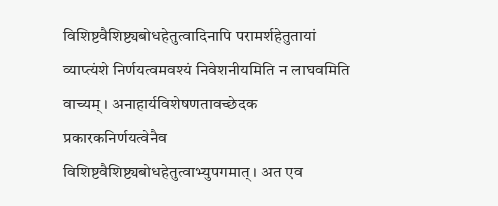विशिष्टवैशिष्ट्यबोधहेतुत्वादिनापि परामर्शहेतुतायां व्याप्त्यंशे निर्णयत्वमवश्यं निवेशनीयमिति न लाघवमिति वाच्यम् । अनाहार्यविशेषणतावच्छेदक प्रकारकनिर्णयत्वेनैव विशिष्टवैशिष्ट्यबोधहेतुत्वाभ्युपगमात् । अत एव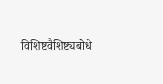विशिष्टवैशिष्ट्यबोधे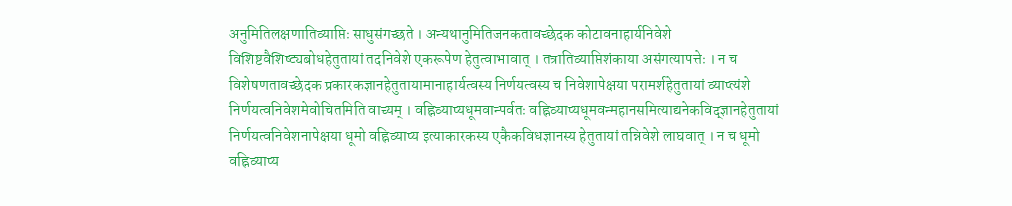अनुमितिलक्षणातिव्याप्तिः साधुसंगच्छते । अन्यथानुमितिजनकतावच्छेदक कोटावनाहार्यनिवेशे विशिष्टवैशिष्ट्यबोधहेतुतायां तदनिवेशे एकरूपेण हेतुत्वाभावात् । तत्रातिव्याप्तिशंकाया असंगत्यापत्तेः । न च विशेषणतावच्छेदक प्रकारकज्ञानहेतुतायामानाहार्यत्वस्य निर्णयत्वस्य च निवेशापेक्षया परामर्शहेतुतायां व्याप्त्यंशे निर्णयत्वनिवेशमेवोचितमिति वाच्यम् । वह्निव्याप्यधूमवान्पर्वतः वह्निव्याप्यधूमवन्महानसमित्याद्यनेकविद्ज्ञानहेतुतायां निर्णयत्वनिवेशनापेक्षया धूमो वह्निव्याप्य इत्याकारकस्य एकैकविधज्ञानस्य हेतुतायां तन्निवेशे लाघवात् । न च धूमो वह्निव्याप्य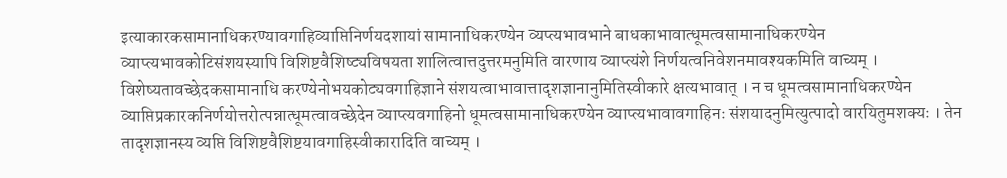इत्याकारकसामानाधिकरण्यावगाहिव्याप्तिनिर्णयदशायां सामानाधिकरण्येन व्यप्त्यभावभाने बाधकाभावात्धूमत्वसामानाधिकरण्येन व्याप्त्यभावकोटिसंशयस्यापि विशिष्टवैशिष्ट्यविषयता शालित्वात्तदुत्तरमनुमिति वारणाय व्याप्त्यंशे निर्णयत्वनिवेशनमावश्यकमिति वाच्यम् । विशेष्यतावच्छेदकसामानाधि करण्येनोभयकोट्यवगाहिज्ञाने संशयत्वाभावात्तादृशज्ञानानुमितिस्वीकारे क्षत्यभावात् । न च धूमत्वसामानाधिकरण्येन व्याप्तिप्रकारकनिर्णयोत्तरोत्पन्नात्धूमत्वावच्छेदेन व्याप्त्यवगाहिनो धूमत्वसामानाधिकरण्येन व्याप्त्यभावावगाहिनः संशयादनुमित्युत्पादो वारयितुमशक्यः । तेन तादृशज्ञानस्य व्यप्ति विशिष्टवैशिष्टयावगाहिस्वीकारादिति वाच्यम् ।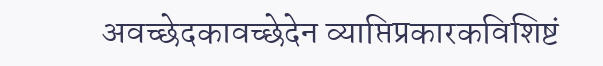अवच्छेदकावच्छेदेन व्याप्तिप्रकारकविशिष्टं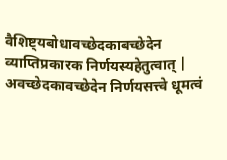वैशिष्ट्यबोधावच्छेदकाबच्छेदेन व्याप्तिप्रकारक निर्णयस्यहेतुत्वात् | अवच्छेदकावच्छेदेन निर्णयसत्त्वे धूमत्वं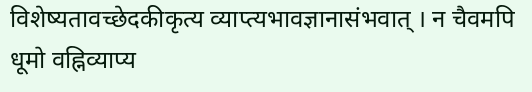विशेष्यतावच्छेदकीकृत्य व्याप्त्यभावज्ञानासंभवात् । न चैवमपि धूमो वह्निव्याप्य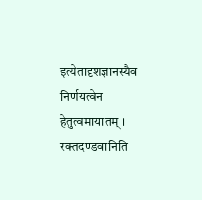इत्येतादृशज्ञानस्यैव निर्णयत्वेन हेतुत्वमायातम् । रक्तदण्डवानिति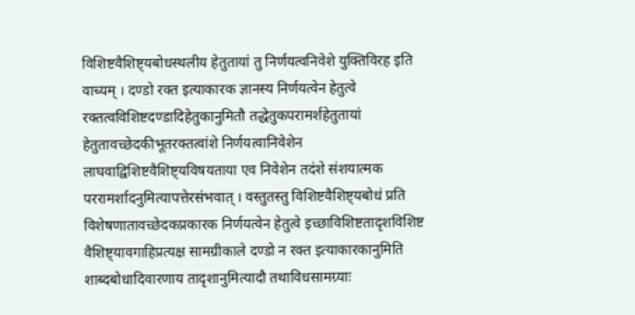विशिष्टवैशिष्ट्यबोधस्थलीय हेतुतायां तु निर्णयत्वनिवेशे युक्तिविरह इति वाच्यम् । दण्डो रक्त इत्याकारक ज्ञानस्य निर्णयत्वेन हेतुत्वे रक्तत्वविशिष्टदण्डादिहेतुकानुमितौ तद्धेतुकपरामर्शहेतुतायां हेतुतावच्छेदकीभूतरक्तत्वांशे निर्णयत्वानिवेशेन लाघवाद्विशिष्टवैशिष्ट्यविषयताया एव निवेशेन तदंशे संशयात्मक पररामर्शादनुमित्यापत्तेरसंभवात् । वस्तुतस्तु विशिष्टवैशिष्ट्यबोधं प्रति विशेषणातावच्छेदकप्रकारक निर्णयत्वेन हेतुत्वे इच्छाविशिष्टतादृशविशिष्ट वैशिष्ट्यावगाहिप्रत्यक्ष सामग्रीकाले दण्डो न रक्त इत्याकारकानुमिति शाब्दबोधादिवारणाय तादृशानुमित्यादौ तथाविधसामग्र्याः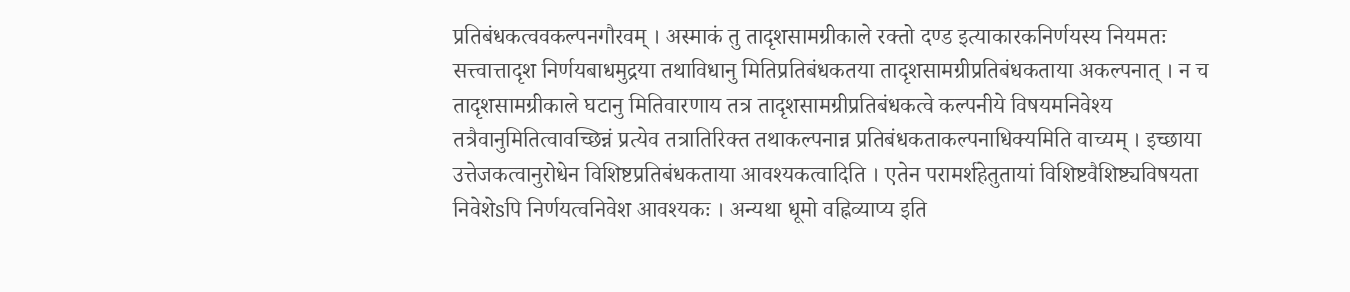प्रतिबंधकत्ववकल्पनगौरवम् । अस्माकं तु तादृशसामग्रीकाले रक्तो दण्ड इत्याकारकनिर्णयस्य नियमतः सत्त्वात्तादृश निर्णयबाधमुद्रया तथाविधानु मितिप्रतिबंधकतया तादृशसामग्रीप्रतिबंधकताया अकल्पनात् । न च तादृशसामग्रीकाले घटानु मितिवारणाय तत्र तादृशसामग्रीप्रतिबंधकत्वे कल्पनीये विषयमनिवेश्य तत्रैवानुमितित्वावच्छिन्नं प्रत्येव तत्रातिरिक्त तथाकल्पनान्न प्रतिबंधकताकल्पनाधिक्यमिति वाच्यम् । इच्छाया उत्तेजकत्वानुरोधेन विशिष्टप्रतिबंधकताया आवश्यकत्वादिति । एतेन परामर्शहेतुतायां विशिष्टवैशिष्ट्यविषयता निवेशेsपि निर्णयत्वनिवेश आवश्यकः । अन्यथा धूमो वह्निव्याप्य इति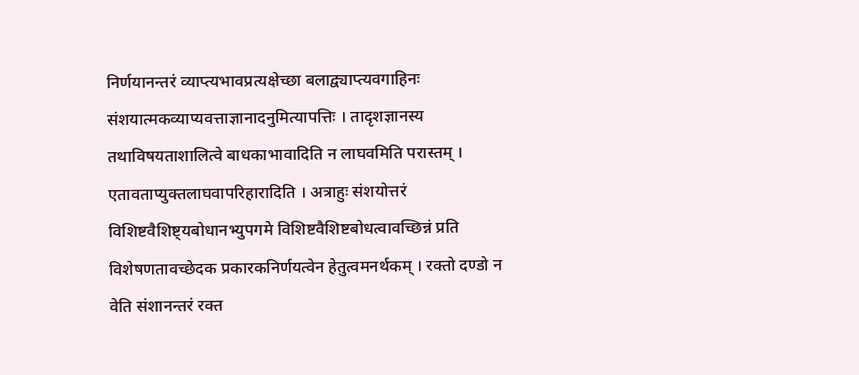निर्णयानन्तरं व्याप्त्यभावप्रत्यक्षेच्छा बलाद्व्याप्त्यवगाहिनः संशयात्मकव्याप्यवत्ताज्ञानादनुमित्यापत्तिः । तादृशज्ञानस्य तथाविषयताशालित्वे बाधकाभावादिति न लाघवमिति परास्तम् । एतावताप्युक्तलाघवापरिहारादिति । अत्राहुः संशयोत्तरं विशिष्टवैशिष्ट्यबोधानभ्युपगमे विशिष्टवैशिष्टबोधत्वावच्छिन्नं प्रति विशेषणतावच्छेदक प्रकारकनिर्णयत्वेन हेतुत्वमनर्थकम् । रक्तो दण्डो न वेति संशानन्तरं रक्त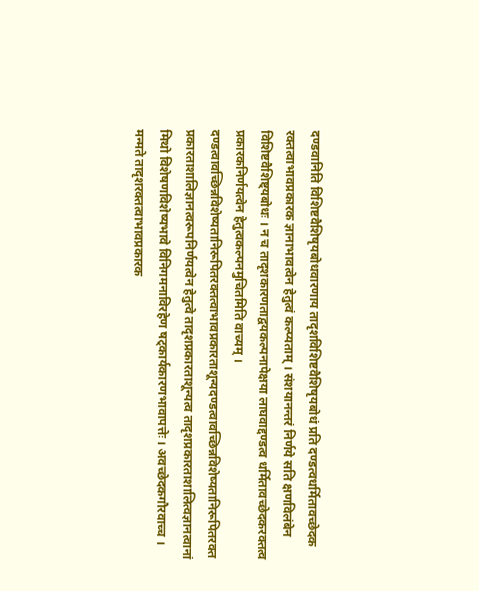दण्डवानिति विशिष्टवैशिषृयबोधवारणाय तादृशविशिष्टवैशिषृयबोधं प्रति दण्डत्वधर्मितावच्छेदक रक्तत्वाभावप्रकारक ज्ञानाभावत्वेन हेतुत्वं कल्प्यताम् । संशयानन्तरं निर्णये सति क्षणविलंबेन विशिष्टवैशिष्ट्यबोधः । न च तादृशकारणताद्वयकल्पनापेक्षया लाघवाद्दण्डत्व धर्मितावच्छेदकरक्तत्व प्रकारकनिर्णयत्वेन हेतुत्वकल्पनमुचितमिति वाच्यम् । दण्डत्वावच्छिन्नविशेष्यतानिरूपितरक्तत्वाभावप्रकारताशून्यदण्डत्वावच्छिन्नविशेष्यतानिरूपितरक्त प्रकारताशालिज्ञानत्वरूपनिर्णयत्वेन हेतुत्वे तादृशप्रकारताशून्यत्व तादृशप्रकारताशालित्वज्ञानत्वानां मिथो विशेषणविशेष्यभावे विनिगमनाविरहेण षट्कार्यकारणभावापत्तेः । अवच्छेदकगौरवाच्च । मन्मते तादृशरक्तत्वाभावप्रकारक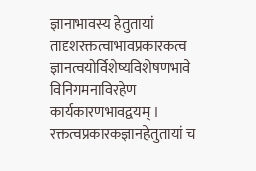ज्ञानाभावस्य हेतुतायां तादृशरक्तत्वाभावप्रकारकत्व ज्ञानत्वयोर्विशेष्यविशेषणभावे विनिगमनाविरहेण कार्यकारणभावद्वयम् । रक्तत्वप्रकारकज्ञानहेतुतायां च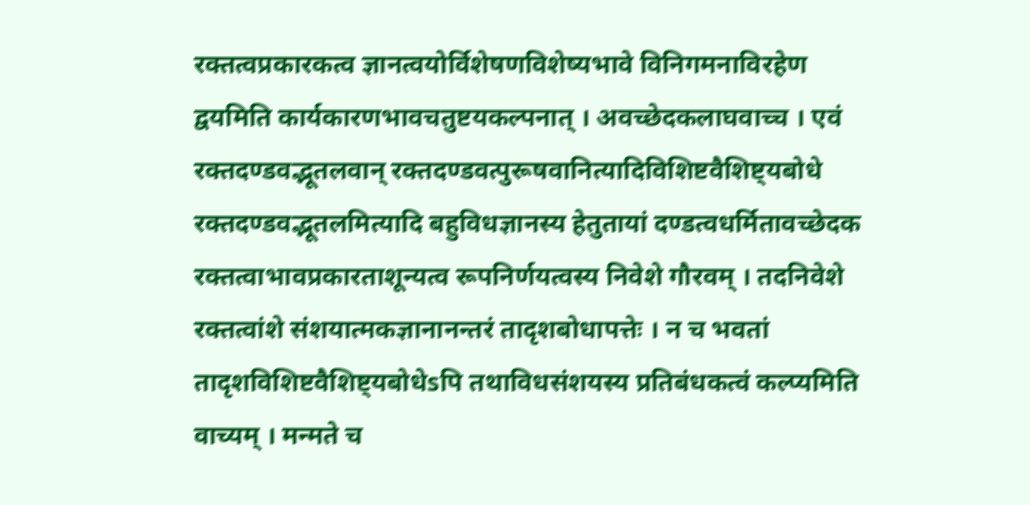रक्तत्वप्रकारकत्व ज्ञानत्वयोर्विशेषणविशेष्यभावे विनिगमनाविरहेण द्वयमिति कार्यकारणभावचतुष्टयकल्पनात् । अवच्छेदकलाघवाच्च । एवं रक्तदण्डवद्भूतलवान् रक्तदण्डवत्पुरूषवानित्यादिविशिष्टवैशिष्ट्यबोधे रक्तदण्डवद्भूतलमित्यादि बहुविधज्ञानस्य हेतुतायां दण्डत्वधर्मितावच्छेदक रक्तत्वाभावप्रकारताशून्यत्व रूपनिर्णयत्वस्य निवेशे गौरवम् । तदनिवेशे रक्तत्वांशे संशयात्मकज्ञानानन्तरं तादृशबोधापत्तेः । न च भवतां तादृशविशिष्टवैशिष्ट्यबोधेsपि तथाविधसंशयस्य प्रतिबंधकत्वं कल्प्यमिति वाच्यम् । मन्मते च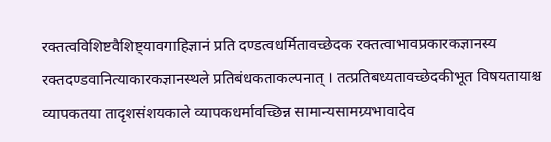रक्तत्वविशिष्टवैशिष्ट्यावगाहिज्ञानं प्रति दण्डत्वधर्मितावच्छेदक रक्तत्वाभावप्रकारकज्ञानस्य रक्तदण्डवानित्याकारकज्ञानस्थले प्रतिबंधकताकल्पनात् । तत्प्रतिबध्यतावच्छेदकीभूत विषयतायाश्च व्यापकतया तादृशसंशयकाले व्यापकधर्मावच्छिन्न सामान्यसामग्र्यभावादेव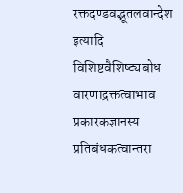रक्तदण्डवद्भूतलवान्देश इत्यादि विशिष्टवैशिष्ट्यबोध वारणाद्रक्तत्वाभाव प्रकारकज्ञानस्य प्रतिबंधकत्वान्तरा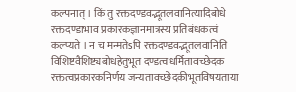कल्पनात् । किं तु रक्तदण्डवद्भूतलवानित्यादिबोधे रक्तदण्डाभाव प्रकारकज्ञानमात्रस्य प्रतिबंधकत्वं कल्प्यते । न च मन्मतेsपि रक्तदण्डवद्भूतलवानिति विशिष्टवैशिष्ट्यबोधहेतुभूत दण्डत्वधर्मितावच्छेदक रक्तत्वप्रकारकनिर्णय जन्यतावच्छेदकीभूतविषयताया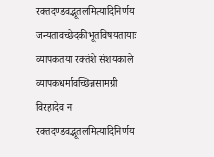रक्तदण्डवद्भूतलमित्यादिनिर्णय जन्यतावच्छेदकीभूतविषयतायाः व्यापकतया रक्तंशे संशयकाले व्यापकधर्मावच्छिन्नसामग्री विरहादेव न रक्तदण्डवद्भूतलमित्यादिनिर्णय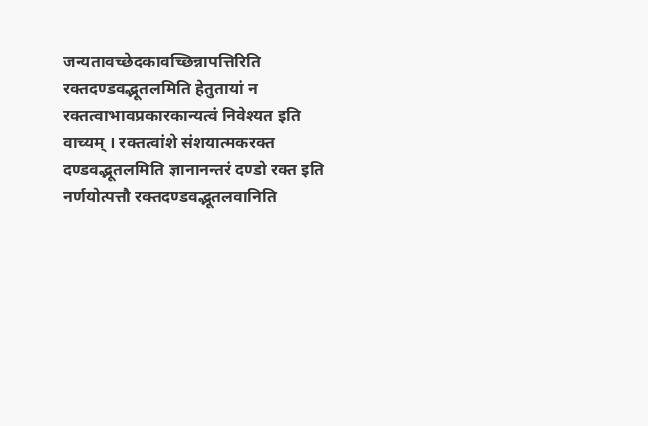जन्यतावच्छेदकावच्छिन्नापत्तिरिति रक्तदण्डवद्भूतलमिति हेतुतायां न रक्तत्वाभावप्रकारकान्यत्वं निवेश्यत इति वाच्यम् । रक्तत्वांशे संशयात्मकरक्त दण्डवद्भूतलमिति ज्ञानानन्तरं दण्डो रक्त इति नर्णयोत्पत्तौ रक्तदण्डवद्भूतलवानिति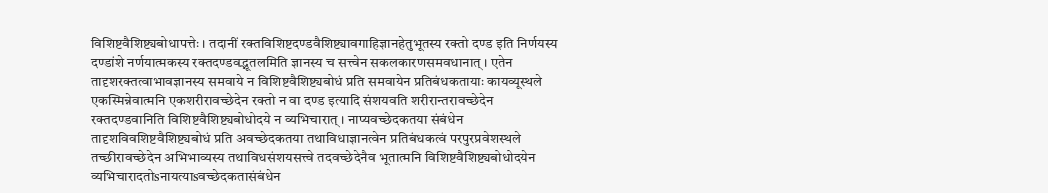विशिष्टवैशिष्ट्यबोधापत्तेः । तदानीं रक्तविशिष्टदण्डवैशिष्ट्यावगाहिज्ञानहेतुभूतस्य रक्तो दण्ड इति निर्णयस्य दण्डांशे नर्णयात्मकस्य रक्तदण्डवद्भूतलमिति ज्ञानस्य च सत्त्वेन सकलकारणसमवधानात् । एतेन तादृशरक्तत्वाभावज्ञानस्य समवाये न विशिष्टवैशिष्ट्यबोधं प्रति समवायेन प्रतिबंधकतायाः कायव्यूस्थले एकस्मिन्नेवात्मनि एकशरीरावच्छेदेन रक्तो न वा दण्ड इत्यादि संशयवति शरीरान्तरावच्छेदेन रक्तदण्डवानिति विशिष्टवैशिष्ट्यबोधोदये न व्यभिचारात् । नाप्यवच्छेदकतया संबंधेन तादृशविवशिष्टवैशिष्ट्यबोधं प्रति अवच्छेदकतया तथाविधाज्ञानत्वेन प्रतिबंधकत्वं परपुरप्रवेशस्थले तच्छीरावच्छेदेन अभिभाव्यस्य तथाविधसंशयसत्त्वे तदवच्छेदेनैव भूतात्मनि विशिष्टवैशिष्ट्यबोधोदयेन व्यभिचारादतोsनायत्याsवच्छेदकतासंबंधेन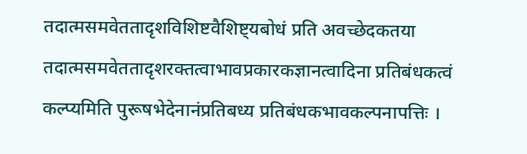तदात्मसमवेततादृशविशिष्टवैशिष्ट्यबोधं प्रति अवच्छेदकतया तदात्मसमवेततादृशरक्तत्वाभावप्रकारकज्ञानत्वादिना प्रतिबंधकत्वं कल्प्यमिति पुरूषभेदेनानंप्रतिबध्य प्रतिबंधकभावकल्पनापत्तिः ।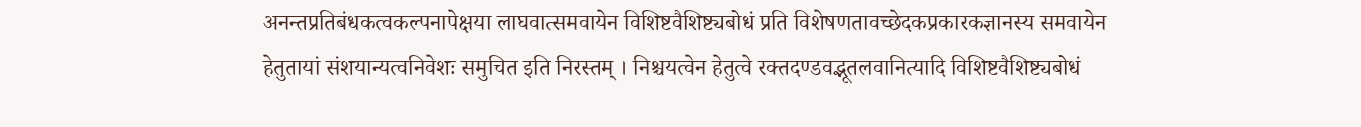अनन्तप्रतिबंधकत्वकल्पनापेक्षया लाघवात्समवायेन विशिष्टवैशिष्ट्यबोधं प्रति विशेषणतावच्छेदकप्रकारकज्ञानस्य समवायेन हेतुतायां संशयान्यत्वनिवेशः समुचित इति निरस्तम् । निश्चयत्वेन हेतुत्वे रक्तदण्डवद्भूतलवानित्यादि विशिष्टवैशिष्ट्यबोधं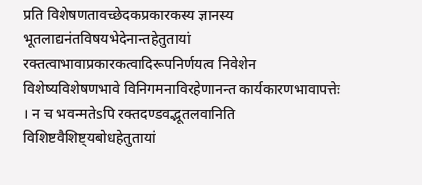प्रति विशेषणतावच्छेदकप्रकारकस्य ज्ञानस्य भूतलाद्यनंतविषयभेदेनान्तहेतुतायां रक्तत्वाभावाप्रकारकत्वादिरूपनिर्णयत्व निवेशेन विशेष्यविशेषणभावे विनिगमनाविरहेणानन्त कार्यकारणभावापत्तेः । न च भवन्मतेsपि रक्तदण्डवद्भूतलवानिति विशिष्टवैशिष्ट्यबोधहेतुतायां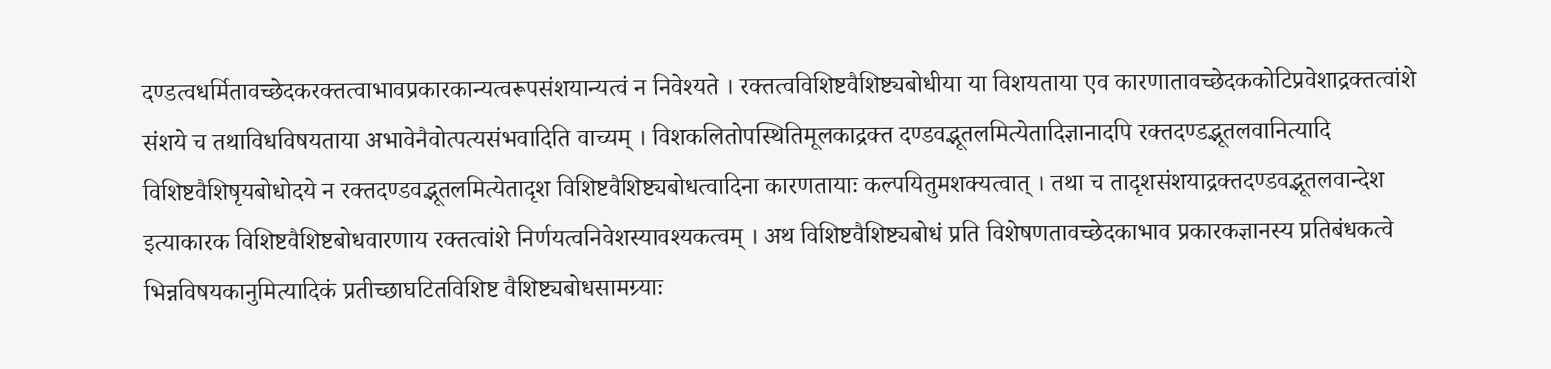दण्डत्वधर्मितावच्छेदकरक्तत्वाभावप्रकारकान्यत्वरूपसंशयान्यत्वं न निवेश्यते । रक्तत्वविशिष्टवैशिष्ट्यबोधीया या विशयताया एव कारणातावच्छेदककोटिप्रवेशाद्रक्तत्वांशे संशये च तथाविधविषयताया अभावेनैवोत्पत्यसंभवादिति वाच्यम् । विशकलितोपस्थितिमूलकाद्रक्त दण्डवद्भूतलमित्येतादिज्ञानादपि रक्तदण्डद्भूतलवानित्यादि विशिष्टवैशिषृयबोधोदये न रक्तदण्डवद्भूतलमित्येतादृश विशिष्टवैशिष्ट्यबोधत्वादिना कारणतायाः कल्पयितुमशक्यत्वात् । तथा च तादृशसंशयाद्रक्तदण्डवद्भूतलवान्देश इत्याकारक विशिष्टवैशिष्टबोधवारणाय रक्तत्वांशे निर्णयत्वनिवेशस्यावश्यकत्वम् । अथ विशिष्टवैशिष्ट्यबोधं प्रति विशेषणतावच्छेदकाभाव प्रकारकज्ञानस्य प्रतिबंधकत्वे भिन्नविषयकानुमित्यादिकं प्रतीच्छाघटितविशिष्ट वैशिष्ट्यबोधसामग्र्याः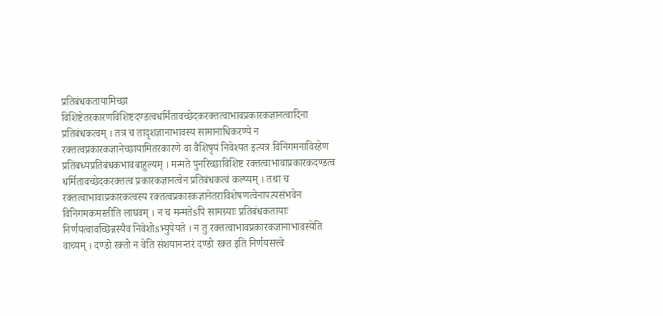प्रतिबंधकतायामिच्छा विशिष्टेतरकारणविशिष्टदण्डत्वधर्मितावच्छेदकरक्तत्वाभावप्रकारकज्ञानत्वादिना प्रतिबंधकत्वम् । तत्र च तादृशज्ञानाभावस्य सामानाधिकरण्ये न रक्तत्वप्रकारकज्ञानेच्छायामितरकारणे वा वैशिषृयं निवेश्यत इत्यत्र विनिगमनाविरहेण प्रतिबध्यप्रतिबंधकभावबाहुल्यम् । मन्मते पुनरिच्छाविशिष्ट रक्तत्वाभावाप्रकारकदण्डत्व धर्मितावच्छेदकरक्तत्व प्रकारकज्ञानत्वेन प्रतिबंधकत्वं कल्प्यम् । तथा च रक्तत्वाभावाप्रकारकत्वस्य रक्तत्वप्रकारकज्ञानेतराविशेषणत्वेनापत्यसंभवेन विनिगमकमस्तीति लाघवम् । न च मन्मतेsपि सामग्र्याः प्रतिबंधकतायाः निर्णयत्वावच्छिन्नस्यैव निवेशोsभ्युपेयते । न तु रक्तत्वाभावप्रकारकज्ञानाभावस्येति वाच्यम् । दण्डो रक्तो न वेति संशयानन्तरं दण्डो रक्त इति निर्णयसत्त्वे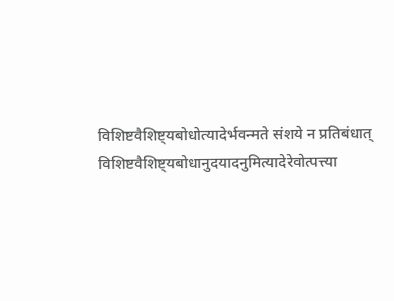विशिष्टवैशिष्ट्यबोधोत्यादेर्भवन्मते संशये न प्रतिबंधात् विशिष्टवैशिष्ट्यबोधानुदयादनुमित्यादेरेवोत्पत्त्या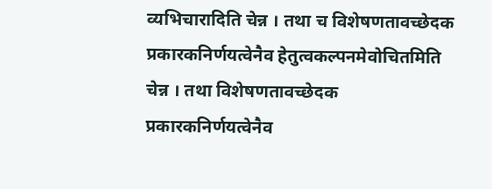व्यभिचारादिति चेन्न । तथा च विशेषणतावच्छेदक प्रकारकनिर्णयत्वेनैव हेतुत्वकल्पनमेवोचितमिति चेन्न । तथा विशेषणतावच्छेदक प्रकारकनिर्णयत्वेनैव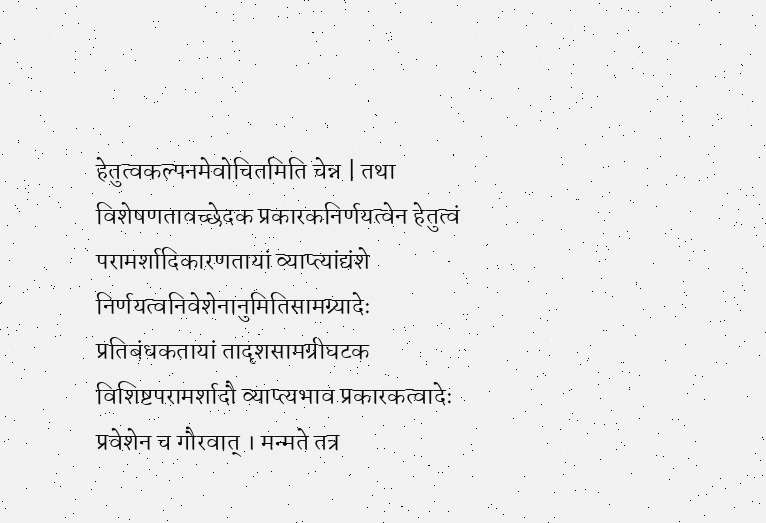हेतुत्वकल्पनमेवोचितमिति चेन्न | तथा विशेषणतावच्छेदक प्रकारकनिर्णयत्वेन हेतुत्वं परामर्शादिकारणतायां व्याप्त्यांद्यंशे निर्णयत्वनिवेशेनानुमितिसामग्र्यादेः प्रतिबंधकतायां तादृशसामग्रीघटक विशिष्टपरामर्शादौ व्याप्त्यभाव प्रकारकत्वादेः प्रवेशेन च गौरवात् । मन्मते तत्र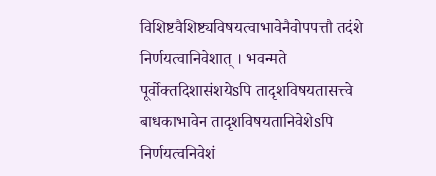विशिष्टवैशिष्ट्यविषयत्वाभावेनैवोपपत्तौ तदंशे निर्णयत्वानिवेशात् । भवन्मते पूर्वोक्तदिशासंशयेsपि तादृशविषयतासत्त्वे बाधकाभावेन तादृशविषयतानिवेशेsपि निर्णयत्वनिवेशं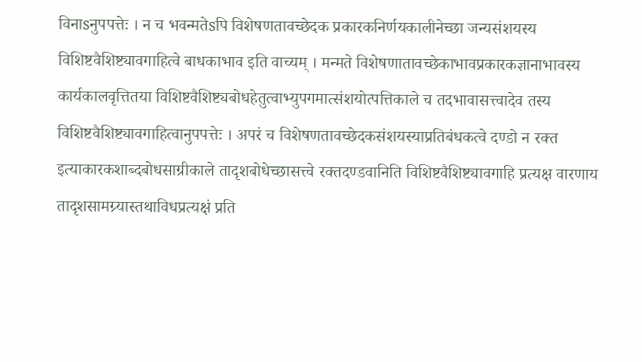विनाsनुपपत्तेः । न च भवन्मतेsपि विशेषणतावच्छेदक प्रकारकनिर्णयकालीनेच्छा जन्यसंशयस्य विशिष्टवैशिष्ट्यावगाहित्वे बाधकाभाव इति वाच्यम् । मन्मते विशेषणातावच्छेकाभावप्रकारकज्ञानाभावस्य कार्यकालवृत्तितया विशिष्टवैशिष्ट्यबोधहेतुत्वाभ्युपगमात्संशयोत्पत्तिकाले च तदभावासत्त्वादेव तस्य विशिष्टवैशिष्ट्यावगाहित्वानुपपत्तेः । अपरं च विशेषणतावच्छेदकसंशयस्याप्रतिबंधकत्वे दण्डो न रक्त इत्याकारकशाब्दबोधसाग्रीकाले तादृशबोधेच्छासत्त्वे रक्तदण्डवानिति विशिष्टवैशिष्ट्यावगाहि प्रत्यक्ष वारणाय तादृशसामग्र्यास्तथाविधप्रत्यक्षं प्रति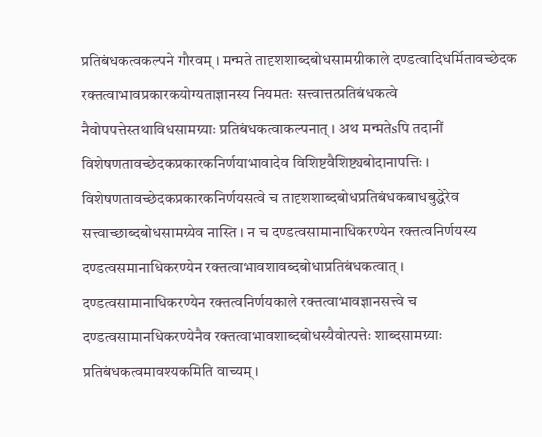प्रतिबंधकत्वकल्पने गौरवम् । मन्मते तादृशशाब्दबोधसामग्रीकाले दण्डत्वादिधर्मितावच्छेदक रक्तत्वाभावप्रकारकयोग्यताज्ञानस्य नियमतः सत्त्वात्तत्प्रतिबंधकत्वे नैवोपपत्तेस्तथाविधसामग्र्याः प्रतिबंधकत्वाकल्पनात् । अथ मन्मतेsपि तदानीं विशेषणतावच्छेदकप्रकारकनिर्णयाभावादेव विशिष्टवैशिष्ट्यबोदानापत्तिः । विशेषणतावच्छेदकप्रकारकनिर्णयसत्वे च तादृशशाब्दबोधप्रतिबंधकबाधबुद्धेरेव सत्त्वाच्छाब्दबोधसामग्र्येव नास्ति । न च दण्डत्वसामानाधिकरण्येन रक्तत्वनिर्णयस्य दण्डत्वसमानाधिकरण्येन रक्तत्वाभावशावब्दबोधाप्रतिबंधकत्वात् । दण्डत्वसामानाधिकरण्येन रक्तत्वनिर्णयकाले रक्तत्वाभावज्ञानसत्त्वे च दण्डत्वसामानधिकरण्येनैव रक्तत्वाभावशाब्दबोधस्यैवोत्पत्तेः शाब्दसामग्र्याः प्रतिबंधकत्वमावश्यकमिति वाच्यम् ।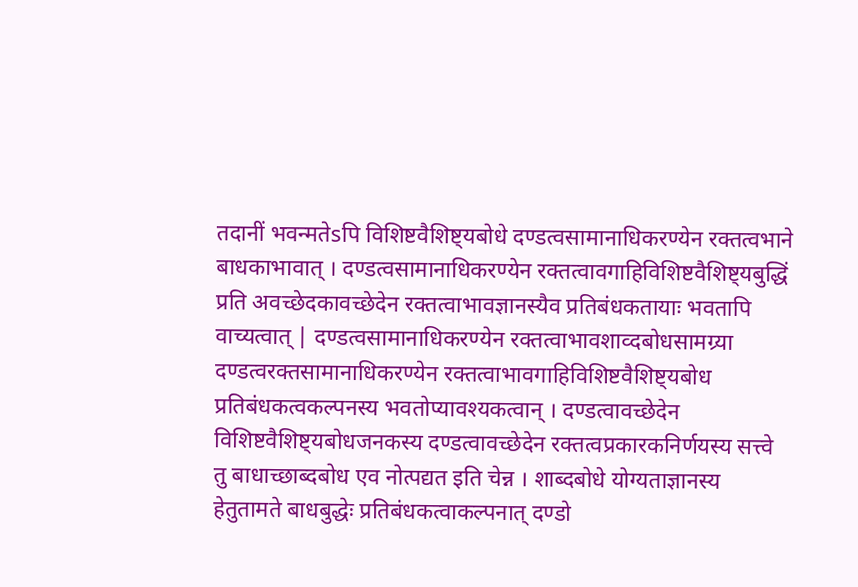तदानीं भवन्मतेsपि विशिष्टवैशिष्ट्यबोधे दण्डत्वसामानाधिकरण्येन रक्तत्वभाने बाधकाभावात् । दण्डत्वसामानाधिकरण्येन रक्तत्वावगाहिविशिष्टवैशिष्ट्यबुद्धिं प्रति अवच्छेदकावच्छेदेन रक्तत्वाभावज्ञानस्यैव प्रतिबंधकतायाः भवतापि वाच्यत्वात् | दण्डत्वसामानाधिकरण्येन रक्तत्वाभावशाव्दबोधसामग्र्या दण्डत्वरक्तसामानाधिकरण्येन रक्तत्वाभावगाहिविशिष्टवैशिष्ट्यबोध प्रतिबंधकत्वकल्पनस्य भवतोप्यावश्यकत्वान् । दण्डत्वावच्छेदेन विशिष्टवैशिष्ट्यबोधजनकस्य दण्डत्वावच्छेदेन रक्तत्वप्रकारकनिर्णयस्य सत्त्वे तु बाधाच्छाब्दबोध एव नोत्पद्यत इति चेन्न । शाब्दबोधे योग्यताज्ञानस्य हेतुतामते बाधबुद्धेः प्रतिबंधकत्वाकल्पनात् दण्डो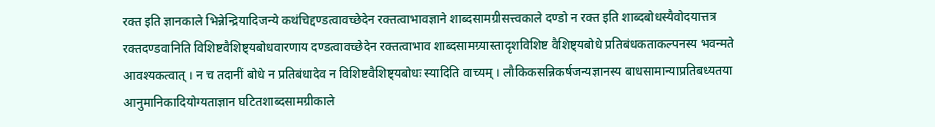रक्त इति ज्ञानकाले भिन्नेन्द्रियादिजन्ये कथंचिद्दण्डत्वावच्छेदेन रक्तत्वाभावज्ञाने शाब्दसामग्रीसत्त्वकाले दण्डो न रक्त इति शाब्दबोधस्यैवोदयात्तत्र रक्तदण्डवानिति विशिष्टवैशिष्ट्यबोधवारणाय दण्डत्वावच्छेदेन रक्तत्वाभाव शाब्दसामग्र्यास्तादृशविशिष्ट वैशिष्ट्यबोधे प्रतिबंधकताकल्पनस्य भवन्मते आवश्यकत्वात् । न च तदानीं बोधे न प्रतिबंधादेव न विशिष्टवैशिष्ट्यबोधः स्यादिति वाच्यम् । लौकिकसन्निकर्षजन्यज्ञानस्य बाधसामान्याप्रतिबध्यतया आनुमानिकादियोग्यताज्ञान घटितशाब्दसामग्रीकाले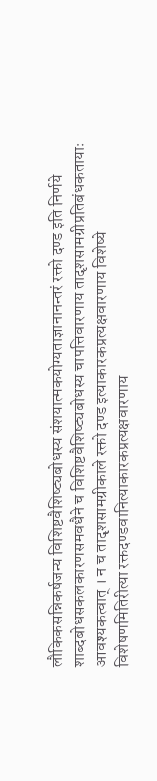लौकिकसन्निकर्षजन्य विशिष्टवैशिष्ट्यबोधस्य संशयात्मकयोग्यताज्ञानानन्तरं रक्तो दण्ड इति निर्णये शाब्दबोधसकलकारणसमवधैने च विशिष्टवैशिष्ट्यबोधस्य चापत्तिवारणाय तादृशसामग्रीप्रतिबंधकतायाः आवश्यकत्वात् । न च तादृशसामग्रीकाले रक्तो दण्ड इत्याकारकप्रत्यक्षवारणाय विशेष्ये विशेषणमितिरीत्या रक्तदण्डवानित्याकारकप्रत्यक्षवारणाय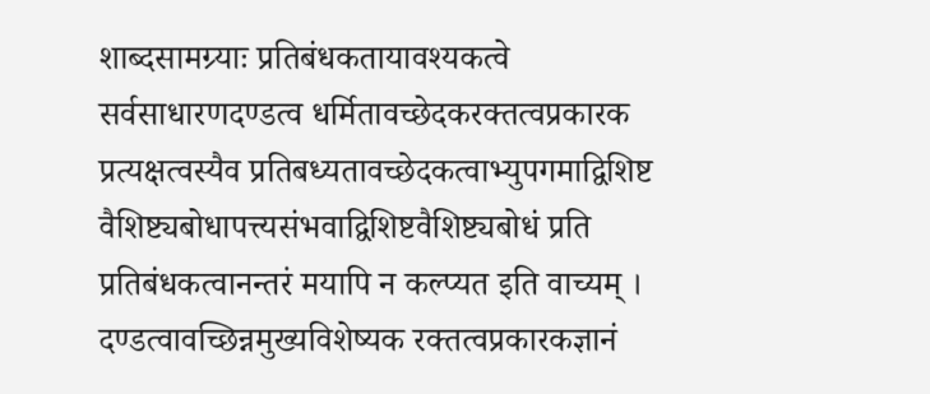शाब्दसामग्र्याः प्रतिबंधकतायावश्यकत्वे सर्वसाधारणदण्डत्व धर्मितावच्छेदकरक्तत्वप्रकारक प्रत्यक्षत्वस्यैव प्रतिबध्यतावच्छेदकत्वाभ्युपगमाद्विशिष्ट वैशिष्ट्यबोधापत्त्यसंभवाद्विशिष्टवैशिष्ट्यबोधं प्रति प्रतिबंधकत्वानन्तरं मयापि न कल्प्यत इति वाच्यम् । दण्डत्वावच्छिन्नमुख्यविशेष्यक रक्तत्वप्रकारकज्ञानं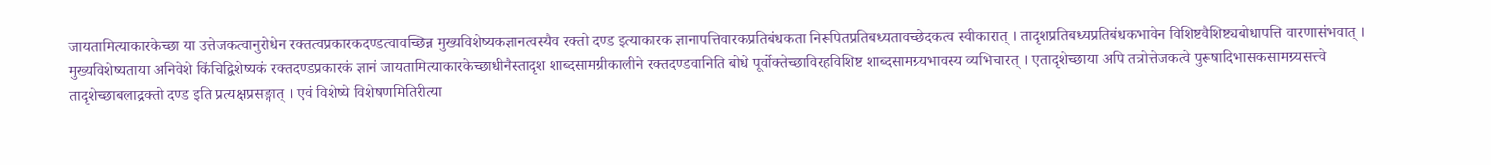जायतामित्याकारकेच्छा या उत्तेजकत्वानुरोधेन रक्तत्वप्रकारकदण्डत्वावच्छिन्न मुख्यविशेष्यकज्ञानत्वस्यैव रक्तो दण्ड इत्याकारक ज्ञानापत्तिवारकप्रतिबंधकता निरूपितप्रतिबध्यतावच्छेदकत्व स्वीकारात् । तादृशप्रतिबध्यप्रतिबंधकभावेन विशिष्टवैशिष्ट्यबोधापत्ति वारणासंभवात् । मुख्यविशेष्यताया अनिवेशे किंचिद्विशेष्यकं रक्तदण्डप्रकारकं ज्ञानं जायतामित्याकारकेच्छाधीनैस्तादृश शाब्दसामग्रीकालीने रक्तदण्डवानिति बोधे पूर्वोक्तेच्छाविरहविशिष्ट शाब्दसामग्र्यभावस्य व्यभिचारत् । एतादृशेच्छाया अपि तत्रोत्तेजकत्वे पुरूषादिभासकसामग्र्यसत्त्वे तादृशेच्छाबलाद्रक्तो दण्ड इति प्रत्यक्षप्रसङ्गात् । एवं विशेष्ये विशेषणमितिरीत्या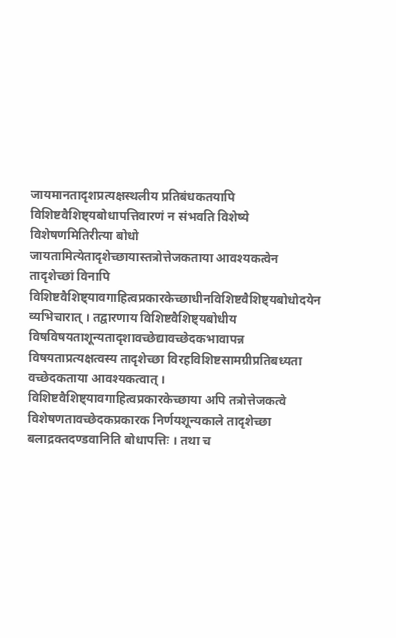जायमानतादृशप्रत्यक्षस्थलीय प्रतिबंधकतयापि विशिष्टवैशिष्ट्यबोधापत्तिवारणं न संभवति विशेष्ये विशेषणमितिरीत्या बोधो जायतामित्येतादृशेच्छायास्तत्रोत्तेजकताया आवश्यकत्वेन तादृशेच्छां विनापि विशिष्टवैशिष्ट्यावगाहित्वप्रकारकेच्छाधीनविशिष्टवैशिष्ट्यबोधोदयेन व्यभिचारात् । तद्वारणाय विशिष्टवैशिष्ट्यबोधीय विषविषयताशून्यतादृशावच्छेद्यावच्छेदकभावापन्न विषयताप्रत्यक्षत्वस्य तादृशेच्छा विरहविशिष्टसामग्रीप्रतिबध्यता वच्छेदकताया आवश्यकत्वात् । विशिष्टवैशिष्ट्यावगाहित्वप्रकारकेच्छाया अपि तत्रोत्तेजकत्वे विशेषणतावच्छेदकप्रकारक निर्णयशून्यकाले तादृशेच्छा बलाद्रक्तदण्डवानिति बोधापत्तिः । तथा च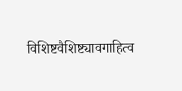विशिष्टवैशिष्ट्यावगाहित्व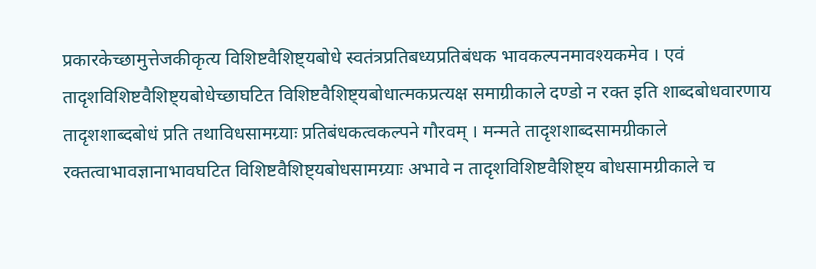प्रकारकेच्छामुत्तेजकीकृत्य विशिष्टवैशिष्ट्यबोधे स्वतंत्रप्रतिबध्यप्रतिबंधक भावकल्पनमावश्यकमेव । एवं तादृशविशिष्टवैशिष्ट्यबोधेच्छाघटित विशिष्टवैशिष्ट्यबोधात्मकप्रत्यक्ष समाग्रीकाले दण्डो न रक्त इति शाब्दबोधवारणाय तादृशशाब्दबोधं प्रति तथाविधसामग्र्याः प्रतिबंधकत्वकल्पने गौरवम् । मन्मते तादृशशाब्दसामग्रीकाले रक्तत्वाभावज्ञानाभावघटित विशिष्टवैशिष्ट्यबोधसामग्र्याः अभावे न तादृशविशिष्टवैशिष्ट्य बोधसामग्रीकाले च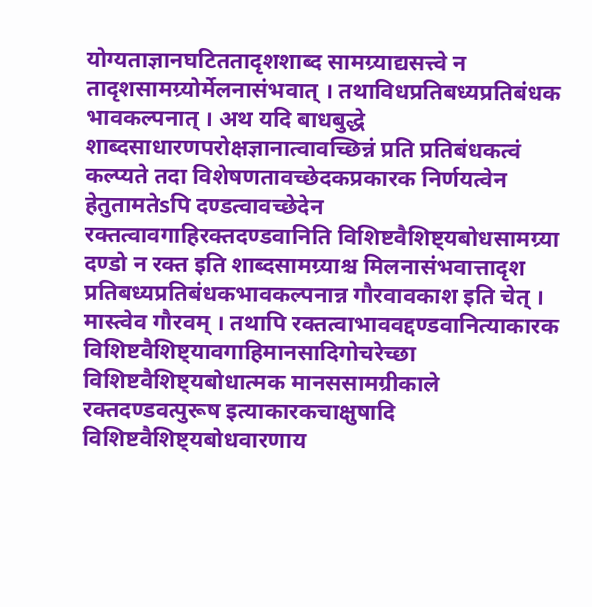योग्यताज्ञानघटिततादृशशाब्द सामग्र्याद्यसत्त्वे न तादृशसामग्र्योर्मेलनासंभवात् । तथाविधप्रतिबध्यप्रतिबंधक भावकल्पनात् । अथ यदि बाधबुद्धे शाब्दसाधारणपरोक्षज्ञानात्वावच्छिन्नं प्रति प्रतिबंधकत्वं कल्प्यते तदा विशेषणतावच्छेदकप्रकारक निर्णयत्वेन हेतुतामतेsपि दण्डत्वावच्छेदेन रक्तत्वावगाहिरक्तदण्डवानिति विशिष्टवैशिष्ट्यबोधसामग्र्या दण्डो न रक्त इति शाब्दसामग्र्याश्च मिलनासंभवात्तादृश प्रतिबध्यप्रतिबंधकभावकल्पनान्न गौरवावकाश इति चेत् । मास्त्वेव गौरवम् । तथापि रक्तत्वाभाववद्दण्डवानित्याकारक विशिष्टवैशिष्ट्यावगाहिमानसादिगोचरेच्छा विशिष्टवैशिष्ट्यबोधात्मक मानससामग्रीकाले रक्तदण्डवत्पुरूष इत्याकारकचाक्षुषादि विशिष्टवैशिष्ट्यबोधवारणाय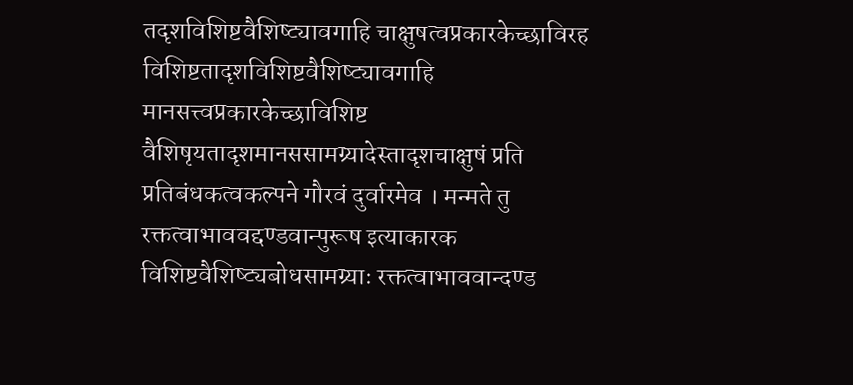तदृशविशिष्टवैशिष्ट्यावगाहि चाक्षुषत्वप्रकारकेच्छाविरह विशिष्टतादृशविशिष्टवैशिष्ट्यावगाहि मानसत्त्वप्रकारकेच्छाविशिष्ट वैशिषृयतादृशमानससामग्र्यादेस्तादृशचाक्षुषं प्रति प्रतिबंधकत्वकल्पने गौरवं दुर्वारमेव । मन्मते तु रक्तत्वाभाववद्दण्डवान्पुरूष इत्याकारक विशिष्टवैशिष्ट्यबोधसामग्र्याः रक्तत्वाभाववान्दण्ड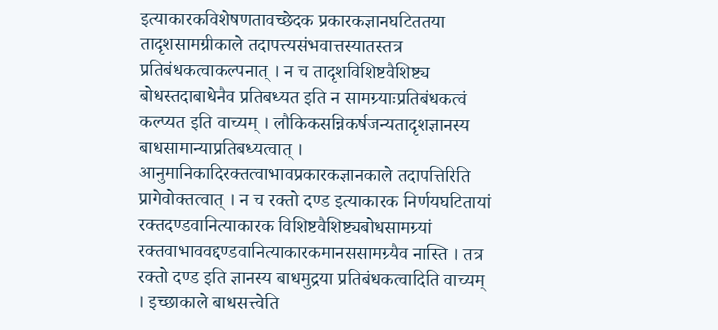इत्याकारकविशेषणतावच्छेदक प्रकारकज्ञानघटिततया तादृशसामग्रीकाले तदापत्त्यसंभवात्तस्यातस्तत्र प्रतिबंधकत्वाकल्पनात् । न च तादृशविशिष्टवैशिष्ट्य बोधस्तदाबाधेनैव प्रतिबध्यत इति न सामग्र्याःप्रतिबंधकत्वं कल्प्यत इति वाच्यम् । लौकिकसन्निकर्षजन्यतादृशज्ञानस्य बाधसामान्याप्रतिबध्यत्वात् । आनुमानिकादिरक्तत्वाभावप्रकारकज्ञानकाले तदापत्तिरिति प्रागेवोक्तत्वात् । न च रक्तो दण्ड इत्याकारक निर्णयघटितायां रक्तदण्डवानित्याकारक विशिष्टवैशिष्ट्यबोधसामग्र्यां रक्तवाभाववद्दण्डवानित्याकारकमानससामग्र्यैव नास्ति । तत्र रक्तो दण्ड इति ज्ञानस्य बाधमुद्रया प्रतिबंधकत्वादिति वाच्यम् । इच्छाकाले बाधसत्त्वेति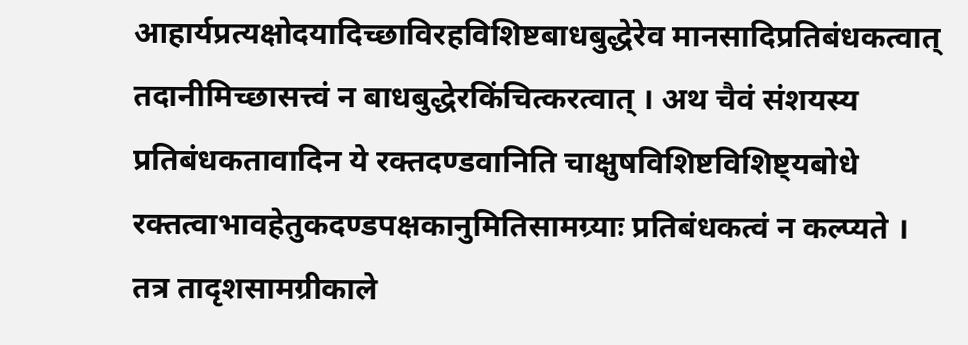आहार्यप्रत्यक्षोदयादिच्छाविरहविशिष्टबाधबुद्धेरेव मानसादिप्रतिबंधकत्वात् तदानीमिच्छासत्त्वं न बाधबुद्धेरकिंचित्करत्वात् । अथ चैवं संशयस्य प्रतिबंधकतावादिन ये रक्तदण्डवानिति चाक्षुषविशिष्टविशिष्ट्यबोधे रक्तत्वाभावहेतुकदण्डपक्षकानुमितिसामग्र्याः प्रतिबंधकत्वं न कल्प्यते । तत्र तादृशसामग्रीकाले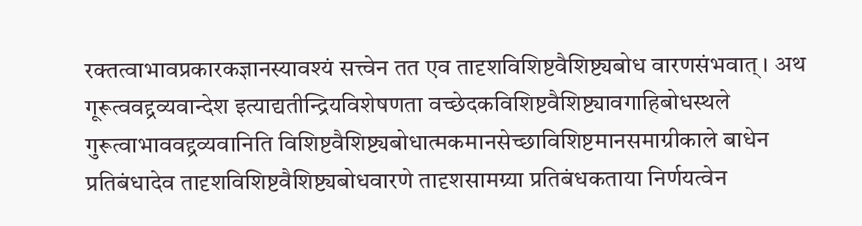रक्तत्वाभावप्रकारकज्ञानस्यावश्यं सत्त्वेन तत एव तादृशविशिष्टवैशिष्ट्यबोध वारणसंभवात् । अथ गूरूत्ववद्द्रव्यवान्देश इत्याद्यतीन्द्रियविशेषणता वच्छेदकविशिष्टवैशिष्ट्यावगाहिबोधस्थले गुरूत्वाभाववद्द्रव्यवानिति विशिष्टवैशिष्ट्यबोधात्मकमानसेच्छाविशिष्टमानसमाग्रीकाले बाधेन प्रतिबंधादेव तादृशविशिष्टवैशिष्ट्यबोधवारणे तादृशसामग्र्या प्रतिबंधकताया निर्णयत्वेन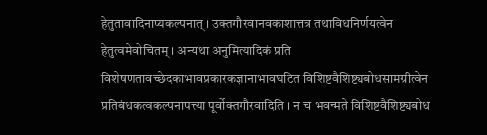हेतुतावादिनाप्यकल्पनात् । उक्तगौरवानवकाशात्तत्र तथाविधनिर्णयत्वेन हेतुत्वमेवोचितम् । अन्यथा अनुमित्यादिकं प्रति विशेषणतावच्छेदकाभावप्रकारकज्ञानाभावघटित विशिष्टवैशिष्ट्यबोधसामग्रीत्वेन प्रतिबंधकत्वकल्पनापत्त्या पूर्वोक्तगौरवादिति । न च भवन्मते विशिष्टवैशिष्ट्यबोध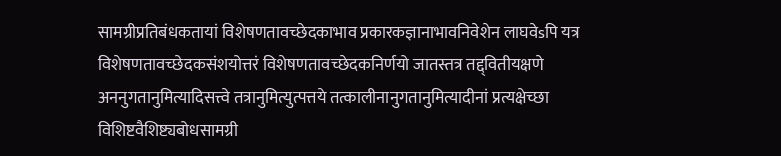सामग्रीप्रतिबंधकतायां विशेषणतावच्छेदकाभाव प्रकारकज्ञानाभावनिवेशेन लाघवेsपि यत्र विशेषणतावच्छेदकसंशयोत्तरं विशेषणतावच्छेदकनिर्णयो जातस्तत्र तद्द्वितीयक्षणे अननुगतानुमित्यादिसत्त्वे तत्रानुमित्युत्पत्तये तत्कालीनानुगतानुमित्यादीनां प्रत्यक्षेच्छा विशिष्टवैशिष्ट्यबोधसामग्री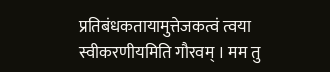प्रतिबंधकतायामुत्तेजकत्वं त्वया स्वीकरणीयमिति गौरवम् । मम तु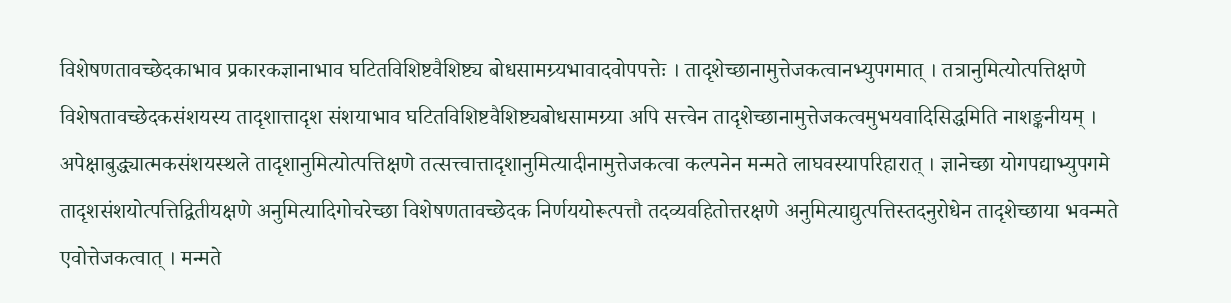विशेषणतावच्छेदकाभाव प्रकारकज्ञानाभाव घटितविशिष्टवैशिष्ट्य बोधसामग्र्यभावादवोपपत्तेः । तादृशेच्छानामुत्तेजकत्वानभ्युपगमात् । तत्रानुमित्योत्पत्तिक्षणे विशेषतावच्छेदकसंशयस्य तादृशात्तादृश संशयाभाव घटितविशिष्टवैशिष्ट्यबोधसामग्र्या अपि सत्त्वेन तादृशेच्छानामुत्तेजकत्वमुभयवादिसिद्धमिति नाशङ्कनीयम् । अपेक्षाबुद्ध्यात्मकसंशयस्थले तादृशानुमित्योत्पत्तिक्षणे तत्सत्त्वात्तादृशानुमित्यादीनामुत्तेजकत्वा कल्पनेन मन्मते लाघवस्यापरिहारात् । ज्ञानेच्छा योगपद्याभ्युपगमे तादृशसंशयोत्पत्तिद्वितीयक्षणे अनुमित्यादिगोचरेच्छा विशेषणतावच्छेदक निर्णययोरूत्पत्तौ तदव्यवहितोत्तरक्षणे अनुमित्याद्युत्पत्तिस्तदनुरोधेन तादृशेच्छाया भवन्मते एवोत्तेजकत्वात् । मन्मते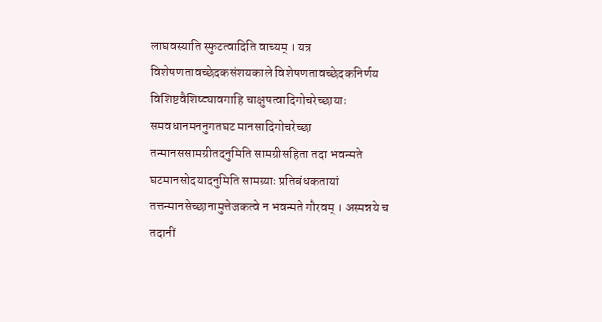लाघवस्याति स्फुटत्वादिति वाच्यम् । यत्र विशेषणतावच्छेदकसंशयकाले विशेषणतावच्छेदकनिर्णय विशिष्टवैशिष्ट्यावगाहि चाक्षुषत्वादिगोचरेच्छायाः समवधानमननुगतघट मानसादिगोचरेच्छा तन्मानससामग्रीतदनुमिति सामग्रीसहिता तदा भवन्मते घटमानसोदयादनुमिति सामग्र्याः प्रतिबंधकतायां तत्तन्मानसेच्छानामुत्तेजकत्वे न भवन्मते गौरवम् । अस्मन्नये च तदानीं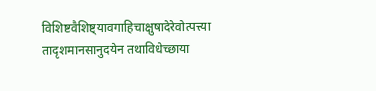विशिष्टवैशिष्ट्यावगाहिचाक्षुषादेरेवोत्पत्त्या तादृशमानसानुदयेन तथाविधेच्छाया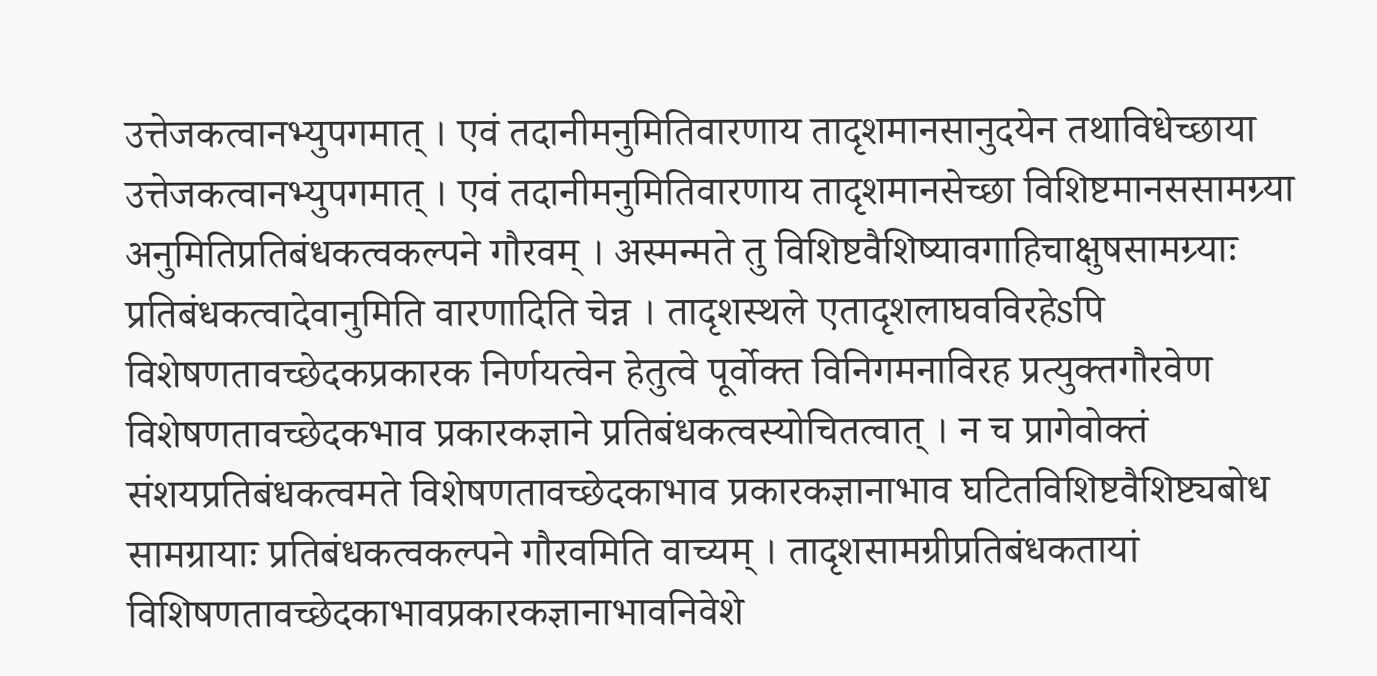उत्तेजकत्वानभ्युपगमात् । एवं तदानीमनुमितिवारणाय तादृशमानसानुदयेन तथाविधेच्छाया उत्तेजकत्वानभ्युपगमात् । एवं तदानीमनुमितिवारणाय तादृशमानसेच्छा विशिष्टमानससामग्र्या अनुमितिप्रतिबंधकत्वकल्पने गौरवम् । अस्मन्मते तु विशिष्टवैशिष्यावगाहिचाक्षुषसामग्र्याः प्रतिबंधकत्वादेवानुमिति वारणादिति चेन्न । तादृशस्थले एतादृशलाघवविरहेsपि विशेषणतावच्छेदकप्रकारक निर्णयत्वेन हेतुत्वे पूर्वोक्त विनिगमनाविरह प्रत्युक्तगौरवेण विशेषणतावच्छेदकभाव प्रकारकज्ञाने प्रतिबंधकत्वस्योचितत्वात् । न च प्रागेवोक्तं संशयप्रतिबंधकत्वमते विशेषणतावच्छेदकाभाव प्रकारकज्ञानाभाव घटितविशिष्टवैशिष्ट्यबोध सामग्रायाः प्रतिबंधकत्वकल्पने गौरवमिति वाच्यम् । तादृशसामग्रीप्रतिबंधकतायां विशिषणतावच्छेदकाभावप्रकारकज्ञानाभावनिवेशे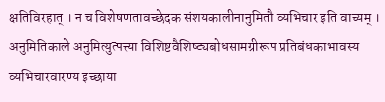क्षतिविरहात् । न च विशेषणतावच्छेदक संशयकालीनानुमितौ व्यभिचार इति वाच्यम् । अनुमितिकाले अनुमित्युत्पत्त्या विशिष्टवैशिष्ट्यबोधसामग्रीरूप प्रतिबंधकाभावस्य व्यभिचारवारण्य इच्छाया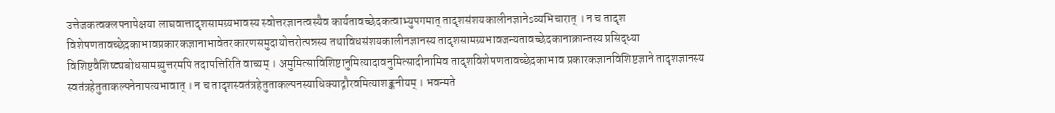उत्तेजकत्वक्लपनापेक्षया लाघवात्तादृशसामग्र्यभावस्य स्वोत्तरज्ञानत्वस्यैव कार्यतावच्छेदकत्वाभ्युपगमात् तादृशसंशयकालीनज्ञानेsव्यभिचारात् । न च तादृश विशेषणतावच्छेदकाभावप्रकारकज्ञानाभावेतरकारणसमुदायोत्तरोत्पन्नस्य तथाविधसंशयकालीनज्ञानस्य तादृशसामग्र्यभावजन्यतावच्छेदकानाक्रान्तस्य प्रसिद्ध्या विशिष्टवैशिष्ट्यबोधसामग्र्युत्तरमपि तदापत्तिरिति वाच्यम् । अमुमित्साविशिष्टानुमित्यादावनुमित्सादीनामिव तादृशविशेषणतावच्छेदकाभाव प्रकारकज्ञानविशिष्टज्ञाने तादृशज्ञानस्य स्वतंत्रहेतुताकल्पनेनापत्यभावात् । न च तादृशस्वतंत्रहेतुताकल्पनस्याधिक्याद्गौरवमित्याशङ्कनीयम् । भवन्मते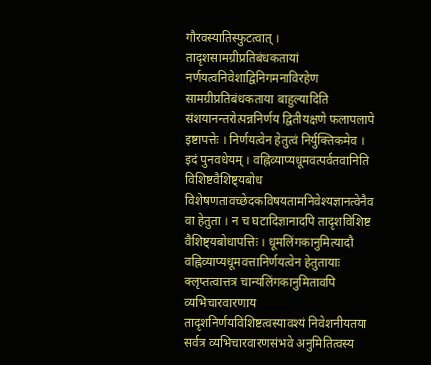गौरवस्यातिस्फुटत्वात् । तादृशसामग्रीप्रतिबंधकतायां नर्णयत्वनिवेशाद्विनिगमनाविरहेण सामग्रीप्रतिबंधकताया बाहुल्यादिति संशयानन्तरोत्पन्ननिर्णय द्वितीयक्षणे फलापलापे इष्टापत्तेः । निर्णयत्वेन हेतुत्वं निर्युक्तिकमेव । इदं पुनवधेयम् । वह्निव्याप्यधूमवत्पर्वतवानिति विशिष्टवैशिष्ट्यबोध विशेषणतावच्छेदकविषयतामनिवेश्यज्ञानत्वेनैव वा हेतुता । न च घटादिज्ञानादपि तादृशविशिष्ट वैशिष्ट्यबोधापत्तिः । धूमलिंगकानुमित्यादौ वह्निव्याप्यधूमवत्तानिर्णयत्वेन हेतुतायाः क्लृप्तत्वात्तत्र चान्यलिंगकानुमितावपि व्यभिचारवारणाय तादृशनिर्णयविशिष्टत्वस्यावश्यं निवेशनीयतया सर्वत्र व्यभिचारवारणसंभवे अनुमितित्वस्य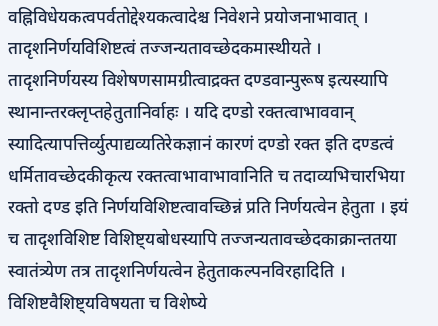वह्निविधेयकत्वपर्वतोद्देश्यकत्वादेश्च निवेशने प्रयोजनाभावात् । तादृशनिर्णयविशिष्टत्वं तज्जन्यतावच्छेदकमास्थीयते । तादृशनिर्णयस्य विशेषणसामग्रीत्वाद्रक्त दण्डवान्पुरूष इत्यस्यापि स्थानान्तरक्लृप्तहेतुतानिर्वाहः । यदि दण्डो रक्तत्वाभाववान् स्यादित्यापत्तिर्व्युत्पाद्यव्यतिरेकज्ञानं कारणं दण्डो रक्त इति दण्डत्वं धर्मितावच्छेदकीकृत्य रक्तत्वाभावाभावानिति च तदाव्यभिचारभिया रक्तो दण्ड इति निर्णयविशिष्टत्वावच्छिन्नं प्रति निर्णयत्वेन हेतुता । इयं च तादृशविशिष्ट विशिष्ट्यबोधस्यापि तज्जन्यतावच्छेदकाक्रान्ततया स्वातंत्र्येण तत्र तादृशनिर्णयत्वेन हेतुताकल्पनविरहादिति । विशिष्टवैशिष्ट्यविषयता च विशेष्ये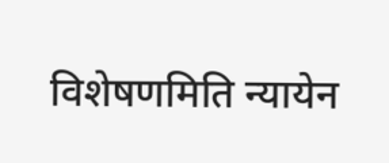विशेषणमिति न्यायेन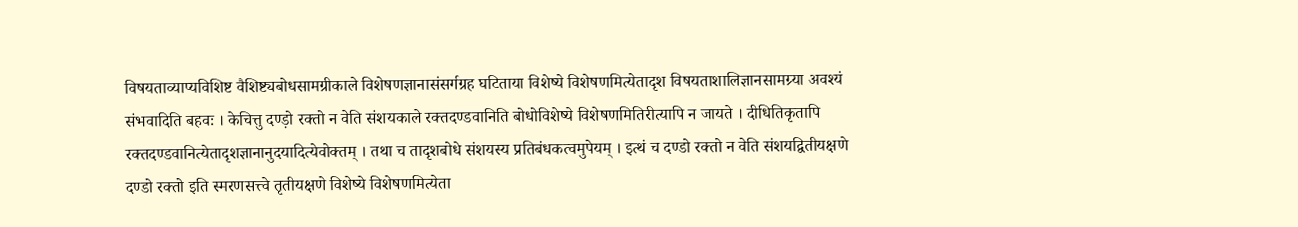विषयताव्याप्यविशिष्ट वैशिष्ट्यबोधसामग्रीकाले विशेषणज्ञानासंसर्गग्रह घटिताया विशेष्ये विशेषणमित्येतादृश विषयताशालिज्ञानसामग्र्या अवश्यं संभवादिति बहवः । केचित्तु दण्ड़ो रक्तो न वेति संशयकाले रक्तदण्डवानिति बोधोविशेष्ये विशेषणमितिरीत्यापि न जायते । दीधितिकृतापि रक्तदण्डवानित्येतादृशज्ञानानुदयादित्येवोक्तम् । तथा च तादृशबोधे संशयस्य प्रतिबंधकत्वमुपेयम् । इत्थं च दण्डो रक्तो न वेति संशयद्वितीयक्षणे दण्डो रक्तो इति स्मरणसत्त्वे तृतीयक्षणे विशेष्ये विशेषणमित्येता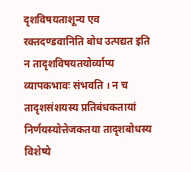दृशविषयताशून्य एव रक्तदण्डवानिति बोध उत्पद्यत इति न तादृशविषयतयोर्व्याप्य व्यापकभावः संभवति । न च तादृशसंशयस्य प्रतिबंधकतायां निर्णयस्योत्तेजकतया तादृशबोधस्य विशेष्ये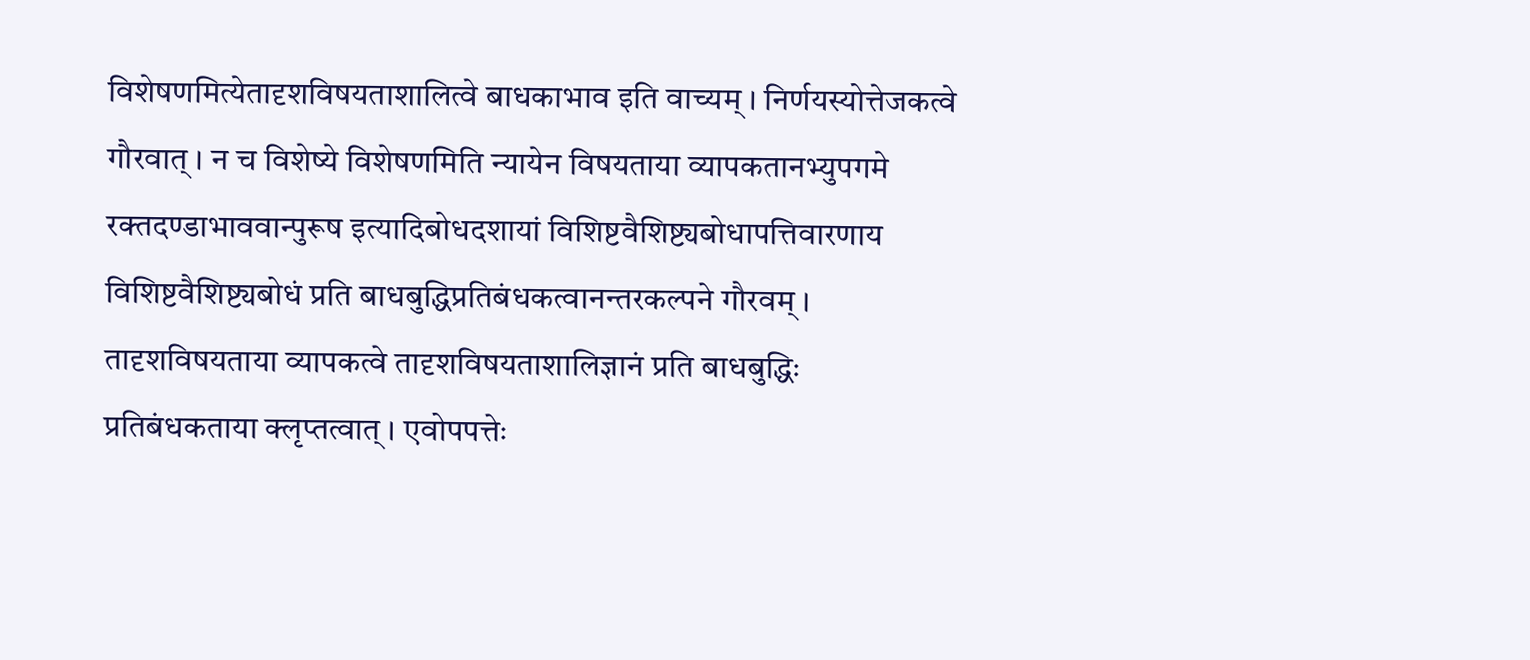विशेषणमित्येतादृशविषयताशालित्वे बाधकाभाव इति वाच्यम् । निर्णयस्योत्तेजकत्वे गौरवात् । न च विशेष्ये विशेषणमिति न्यायेन विषयताया व्यापकतानभ्युपगमे रक्तदण्डाभाववान्पुरूष इत्यादिबोधदशायां विशिष्टवैशिष्ट्यबोधापत्तिवारणाय विशिष्टवैशिष्ट्यबोधं प्रति बाधबुद्धिप्रतिबंधकत्वानन्तरकल्पने गौरवम् । तादृशविषयताया व्यापकत्वे तादृशविषयताशालिज्ञानं प्रति बाधबुद्धिः प्रतिबंधकताया क्लृप्तत्वात् । एवोपपत्तेः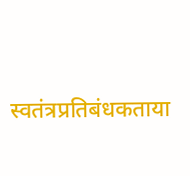स्वतंत्रप्रतिबंधकताया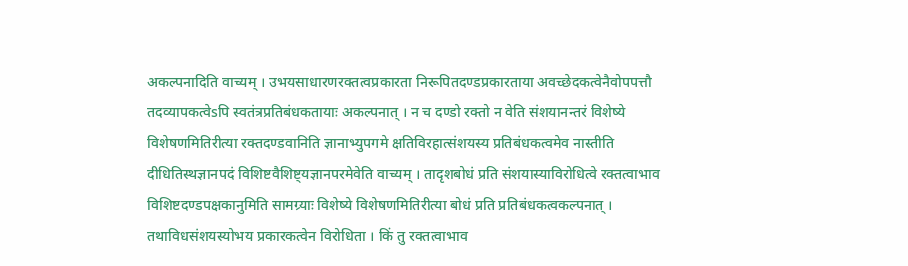अकल्पनादिति वाच्यम् । उभयसाधारणरक्तत्वप्रकारता निरूपितदण्डप्रकारताया अवच्छेदकत्वेनैवोपपत्तौ तदव्यापकत्वेsपि स्वतंत्रप्रतिबंधकतायाः अकल्पनात् । न च दण्डो रक्तो न वेति संशयानन्तरं विशेष्ये विशेषणमितिरीत्या रक्तदण्डवानिति ज्ञानाभ्युपगमे क्षतिविरहात्संशयस्य प्रतिबंधकत्वमेव नास्तीति दीधितिस्थज्ञानपदं विशिष्टवैशिष्ट्यज्ञानपरमेवेति वाच्यम् । तादृशबोधं प्रति संशयास्याविरोधित्वे रक्तत्वाभाव विशिष्टदण्डपक्षकानुमिति सामग्र्याः विशेष्ये विशेषणमितिरीत्या बोधं प्रति प्रतिबंधकत्वकल्पनात् । तथाविधसंशयस्योभय प्रकारकत्वेन विरोधिता । किं तु रक्तत्वाभाव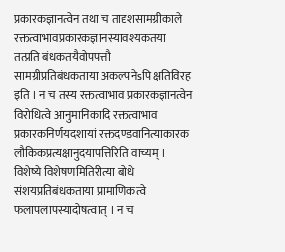प्रकारकज्ञानत्वेन तथा च तादृशसामग्रीकाले रक्तत्वाभावप्रकारकज्ञानस्यावश्यकतया तत्प्रति बंधकतयैवोपपत्तौ सामग्रीप्रतिबंधकताया अकल्पनेsपि क्षतिविरह इति । न च तस्य रक्तत्वाभाव प्रकारकज्ञानत्वेन विरोधित्वे आनुमानिकादि रक्तत्वाभाव प्रकारकनिर्णयदशायां रक्तदण्डवानित्याकारक लौकिकप्रत्यक्षानुदयापत्तिरिति वाच्यम् । विशेष्ये विशेषणमितिरीत्या बोधे संशयप्रतिबंधकताया प्रामाणिकत्वे फलापलापस्यादोषत्वात् । न च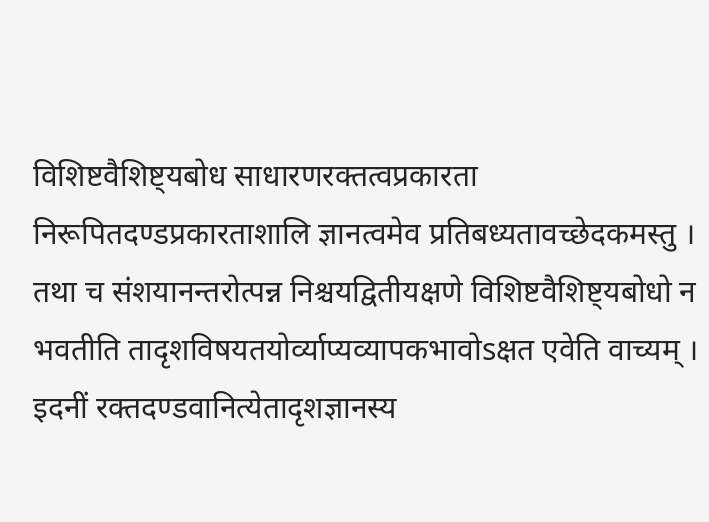विशिष्टवैशिष्ट्यबोध साधारणरक्तत्वप्रकारता निरूपितदण्डप्रकारताशालि ज्ञानत्वमेव प्रतिबध्यतावच्छेदकमस्तु । तथा च संशयानन्तरोत्पन्न निश्चयद्वितीयक्षणे विशिष्टवैशिष्ट्यबोधो न भवतीति तादृशविषयतयोर्व्याप्यव्यापकभावोsक्षत एवेति वाच्यम् । इदनीं रक्तदण्डवानित्येतादृशज्ञानस्य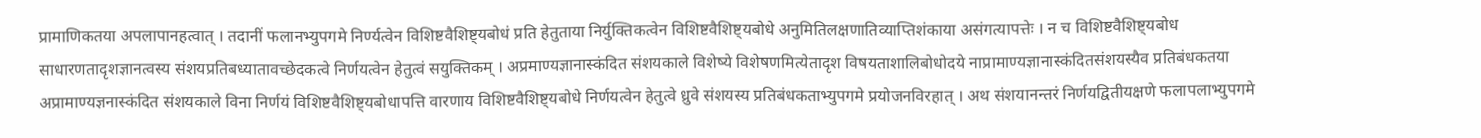प्रामाणिकतया अपलापानहत्वात् । तदानीं फलानभ्युपगमे निर्ण्यत्वेन विशिष्टवैशिष्ट्यबोधं प्रति हेतुताया निर्युक्तिकत्वेन विशिष्टवैशिष्ट्यबोधे अनुमितिलक्षणातिव्याप्तिशंकाया असंगत्यापत्तेः । न च विशिष्टवैशिष्ट्यबोध साधारणतादृशज्ञानत्वस्य संशयप्रतिबध्यातावच्छेदकत्वे निर्णयत्वेन हेतुत्वं सयुक्तिकम् । अप्रमाण्यज्ञानास्कंदित संशयकाले विशेष्ये विशेषणमित्येतादृश विषयताशालिबोधोदये नाप्रामाण्यज्ञानास्कंदितसंशयस्यैव प्रतिबंधकतया अप्रामाण्यज्ञनास्कंदित संशयकाले विना निर्णयं विशिष्टवैशिष्ट्यबोधापत्ति वारणाय विशिष्टवैशिष्ट्यबोधे निर्णयत्वेन हेतुत्वे ध्रुवे संशयस्य प्रतिबंधकताभ्युपगमे प्रयोजनविरहात् । अथ संशयानन्तरं निर्णयद्वितीयक्षणे फलापलाभ्युपगमे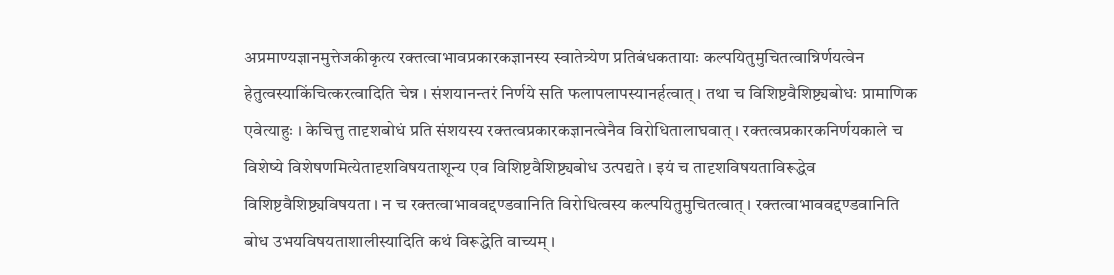अप्रमाण्यज्ञानमुत्तेजकीकृत्य रक्तत्वाभावप्रकारकज्ञानस्य स्वातेत्र्येण प्रतिबंधकतायाः कल्पयितुमुचितत्वान्निर्णयत्वेन हेतुत्वस्याकिंचित्करत्वादिति चेन्न । संशयानन्तरं निर्णये सति फलापलापस्यानर्हत्वात् । तथा च विशिष्टवैशिष्ट्यबोधः प्रामाणिक एवेत्याहुः । केचित्तु तादृशबोधं प्रति संशयस्य रक्तत्वप्रकारकज्ञानत्वेनैव विरोधितालाघवात् । रक्तत्वप्रकारकनिर्णयकाले च विशेष्ये विशेषणमित्येतादृशविषयताशून्य एव विशिष्टवैशिष्ट्यबोध उत्पद्यते । इयं च तादृशविषयताविरूद्धेव विशिष्टवैशिष्ट्यविषयता । न च रक्तत्वाभाववद्दण्डवानिति विरोधित्वस्य कल्पयितुमुचितत्वात् । रक्तत्वाभाववद्दण्डवानिति बोध उभयविषयताशालीस्यादिति कथं विरूद्धेति वाच्यम् ।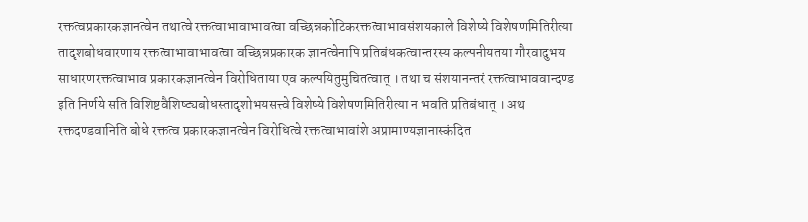रक्तत्वप्रकारकज्ञानत्वेन तथात्वे रक्तत्वाभावाभावत्वा वच्छिन्नकोटिकरक्तत्वाभावसंशयकाले विशेष्ये विशेषणमितिरीत्या तादृशबोधवारणाय रक्तत्वाभावाभावत्वा वच्छिन्नप्रकारक ज्ञानत्वेनापि प्रतिबंधकत्वान्तरस्य कल्पनीयतया गौरवादुभय साधारणरक्तत्वाभाव प्रकारकज्ञानत्वेन विरोधिताया एव कल्पयितुमुचितत्वात् । तथा च संशयानन्तरं रक्तत्वाभाववान्दण्ड इति निर्णये सति विशिष्टवैशिष्ट्यबोधस्तादृशोभयसत्त्वे विशेष्ये विशेषणमितिरीत्या न भवति प्रतिबंधात् । अथ रक्तदण्डवानिति बोधे रक्तत्व प्रकारकज्ञानत्वेन विरोधित्वे रक्तत्वाभावांशे अप्रामाण्यज्ञानास्कंदित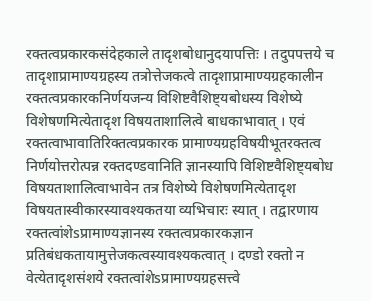रक्तत्वप्रकारकसंदेहकाले तादृशबोधानुदयापत्तिः । तदुपपत्तये च तादृशाप्रामाण्यग्रहस्य तत्रोत्तेजकत्वे तादृशाप्रामाण्यग्रहकालीन रक्तत्वप्रकारकनिर्णयजन्य विशिष्टवैशिष्ट्यबोधस्य विशेष्ये विशेषणमित्येतादृश विषयताशालित्वे बाधकाभावात् । एवं रक्तत्वाभावातिरिक्तत्वप्रकारक प्रामाण्यग्रहविषयीभूतरक्तत्व निर्णयोत्तरोत्पन्न रक्तदण्डवानिति ज्ञानस्यापि विशिष्टवैशिष्ट्यबोध विषयताशालित्वाभावेन तत्र विशेष्ये विशेषणमित्येतादृश विषयतास्वीकारस्यावश्यकतया व्यभिचारः स्यात् । तद्वारणाय रक्तत्वांशेsप्रामाण्यज्ञानस्य रक्तत्वप्रकारकज्ञान प्रतिबंधकतायामुत्तेजकत्वस्यावश्यकत्वात् । दण्डो रक्तो न वेत्येतादृशसंशये रक्तत्वांशेsप्रामाण्यग्रहसत्त्वे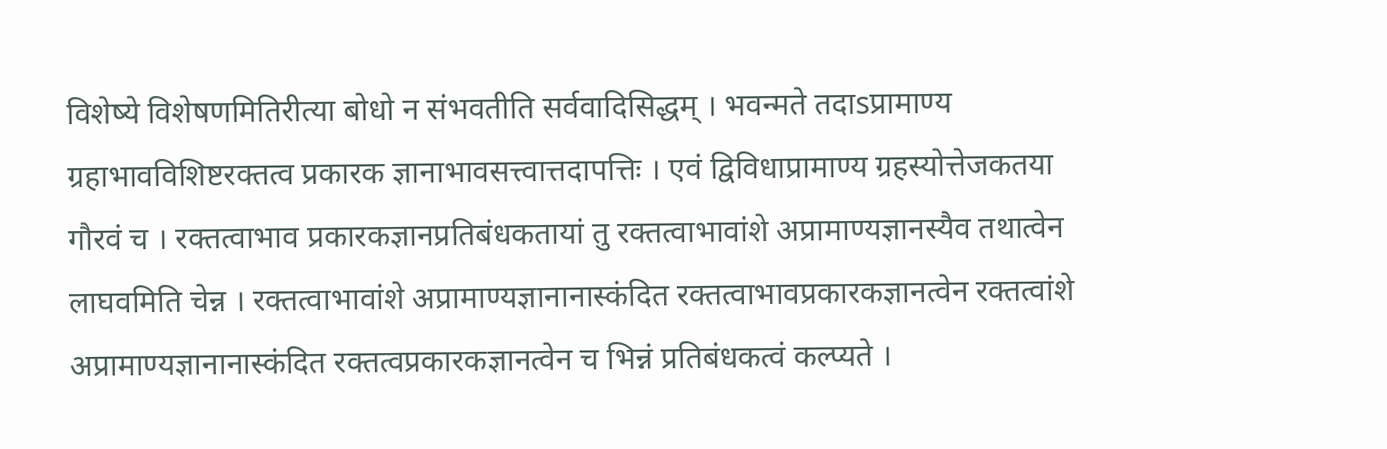विशेष्ये विशेषणमितिरीत्या बोधो न संभवतीति सर्ववादिसिद्धम् । भवन्मते तदाsप्रामाण्य ग्रहाभावविशिष्टरक्तत्व प्रकारक ज्ञानाभावसत्त्वात्तदापत्तिः । एवं द्विविधाप्रामाण्य ग्रहस्योत्तेजकतया गौरवं च । रक्तत्वाभाव प्रकारकज्ञानप्रतिबंधकतायां तु रक्तत्वाभावांशे अप्रामाण्यज्ञानस्यैव तथात्वेन लाघवमिति चेन्न । रक्तत्वाभावांशे अप्रामाण्यज्ञानानास्कंदित रक्तत्वाभावप्रकारकज्ञानत्वेन रक्तत्वांशे अप्रामाण्यज्ञानानास्कंदित रक्तत्वप्रकारकज्ञानत्वेन च भिन्नं प्रतिबंधकत्वं कल्प्यते ।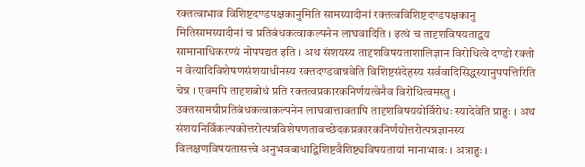रक्तत्वाभाव विशिष्टदण्डपक्षकानुमिति सामग्र्यादीनां रक्तत्वविशिष्टदण्डपक्षकानु मितिसामग्र्यादीनां च प्रतिबंधकत्वाकल्पनेन लाघवादिति । इत्थं च तादृशविषयताद्वय सामानाधिकरण्यं नोपपद्यत इति । अथ संशयस्य तादृशविषयताशालिज्ञान विरोधित्वे दण्डो रक्तो न वेत्यादिविशेषणसंशयाधीनस्य रक्तदण्डवान्नवेति विशिष्टसंदेहस्य सर्ववादिसिद्धस्यानुपपत्तिरिति चेन्न । एवमपि तादृशबोधं प्रति रक्तत्वप्रकारकनिर्णयत्वेनैव विरोधित्वमस्तु । उक्तसामग्रीप्रतिबंधकत्वाकल्पनेन लाघवात्तावतापि तादृशविषययोर्विरोधः स्यादेवेति प्राहुः । अथ संशयनिर्विकल्पकोत्तरोत्पन्नविशेषणतावच्छेदकप्रकारकनिर्णयोत्तरोत्पन्नज्ञानस्य विलक्षणविषयतासत्त्वे अनुभवबाधाद्विशिष्टवैशिष्ट्यविषयतायां मानाभावः । अत्राहुः ।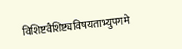विशिष्टवैशिष्ट्यविषयताभ्युपगमे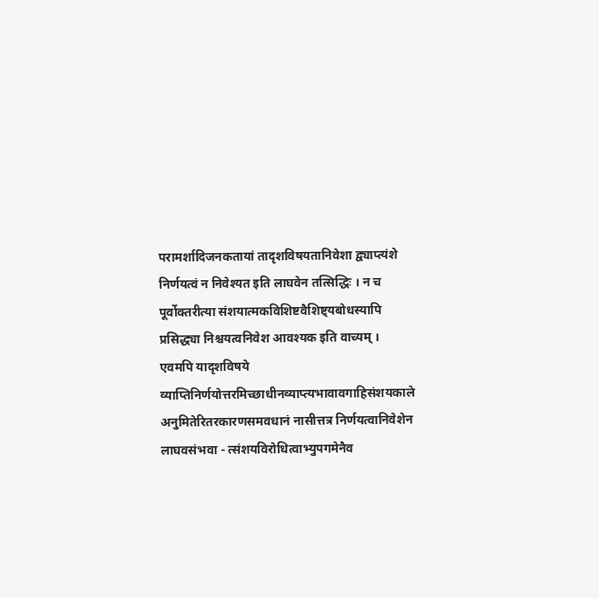परामर्शादिजनकतायां तादृशविषयतानिवेशा द्व्याप्त्यंशे निर्णयत्वं न निवेश्यत इति लाघवेन तत्सिद्धिः । न च पूर्वोक्तरीत्या संशयात्मकविशिष्टवैशिष्ट्यबोधस्यापि प्रसिद्ध्या निश्चयत्वनिवेश आवश्यक इति वाच्यम् । एवमपि यादृशविषये व्याप्तिनिर्णयोत्तरमिच्छाधीनव्याप्त्यभावावगाहिसंशयकाले अनुमितेरितरकारणसमवधानं नासीत्तत्र निर्णयत्वानिवेशेन लाघवसंभवा - त्संशयविरोधित्वाभ्युपगमेनैव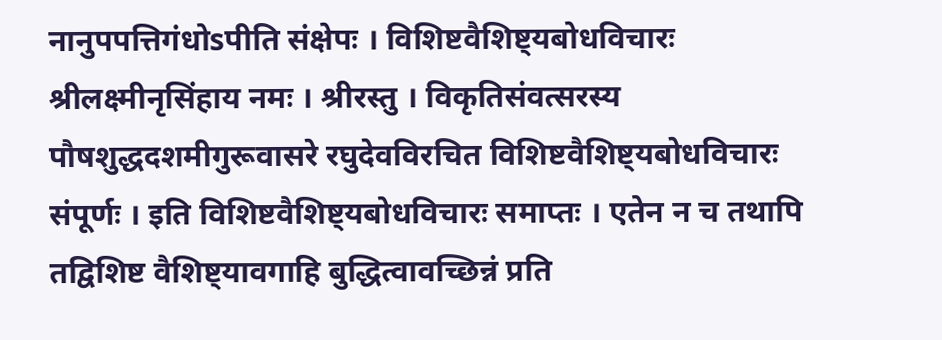नानुपपत्तिगंधोsपीति संक्षेपः । विशिष्टवैशिष्ट्यबोधविचारः श्रीलक्ष्मीनृसिंहाय नमः । श्रीरस्तु । विकृतिसंवत्सरस्य पौषशुद्धदशमीगुरूवासरे रघुदेवविरचित विशिष्टवैशिष्ट्यबोधविचारः संपूर्णः । इति विशिष्टवैशिष्ट्यबोधविचारः समाप्तः । एतेन न च तथापि तद्विशिष्ट वैशिष्ट्यावगाहि बुद्धित्वावच्छिन्नं प्रति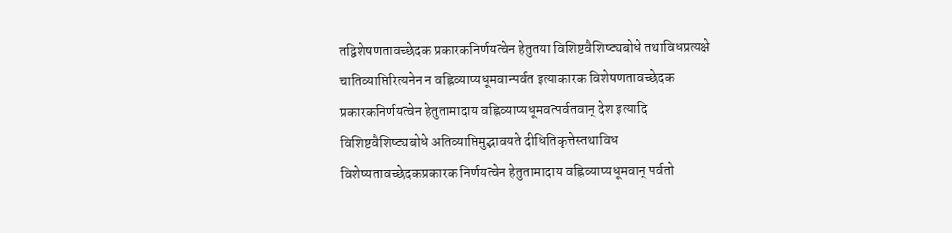तद्विशेषणतावच्छेदक प्रकारकनिर्णयत्वेन हेतुतया विशिष्टवैशिष्ट्यबोधे तथाविधप्रत्यक्षे चातिव्याप्तिरित्यनेन न वह्निव्याप्यधूमवान्पर्वत इत्याकारक विशेषणतावच्छेदक प्रकारकनिर्णयत्वेन हेतुतामादाय वह्निव्याप्यधूमवत्पर्वतवान् देश इत्यादि विशिष्टवैशिष्ट्यबोधे अतिव्याप्तिमुद्भावयते दीधितिकृत्तेस्तथाविध विशेष्यतावच्छेदकप्रकारक निर्णयत्वेन हेतुतामादाय वह्निव्याप्यधूमवान् पर्वतो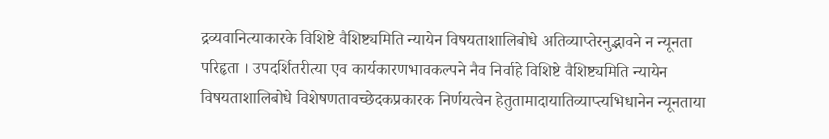द्रव्यवानित्याकारके विशिष्टे वैशिष्ट्यमिति न्यायेन विषयताशालिबोधे अतिव्याप्तेरनुद्भावने न न्यूनता परिहृता । उपदर्शितरीत्या एव कार्यकारणभावकल्पने नैव निर्वाहे विशिष्टे वैशिष्ट्यमिति न्यायेन विषयताशालिबोधे विशेषणतावच्छेदकप्रकारक निर्णयत्वेन हेतुतामादायातिव्याप्त्यभिधानेन न्यूनताया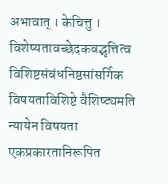अभावात् । केचित्तु । विशेष्यतावच्छेदकवद्भृत्तित्व विशिष्टसंबंधनिष्ठसांसर्गिक विषयताविशिष्टे वैशिष्ट्यमति न्यायेन विषयता एकप्रकारतानिरूपित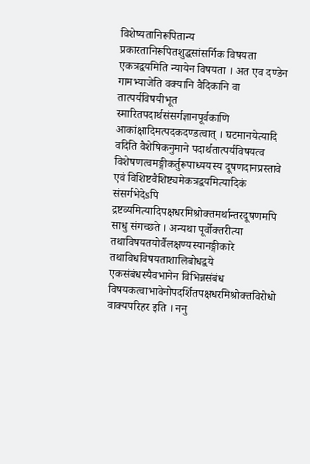विशेष्यतानिरूपितान्य प्रकारतानिरूपितशुद्धसांसर्गिक विषयता एकत्रद्वयमिति न्यायेन विषयता । अत एव दण्डेन गामभ्याजेति वक्यानि वैदिकानि वा तात्पर्यविषयीभूत स्मारितपदार्थसंसर्गज्ञानपूर्वकाणि आकांक्षादिमत्पदकदण्डत्वात् । घटमानयेत्यादि वदिति वैशेषिकनुमाने पदार्थतात्पर्यविषयत्व विशेषणत्वमङ्गीकर्तुरूपाध्ययस्य दूषणदानप्रस्तावे एवं विशिष्टवैशिष्ट्यमेकत्रद्वयमित्यादिकं संसर्गभेदेsपि द्रष्टव्यमित्यादिपक्षधरमिश्रोक्तमर्थान्तरदूषणमपि साधु संगच्छते । अन्यथा पूर्वोक्तरीत्या तथाविषयतयोर्वैलक्षण्यस्यानङ्गीकारे तथाविधविषयताशालिबोधद्वये एकसंबंधस्यैवभानेन विभिन्नसंबंध विषयकत्वाभावेनोपदर्शितपक्षधरमिश्रोक्तविरोधो वाक्यपरिहर इति । ननु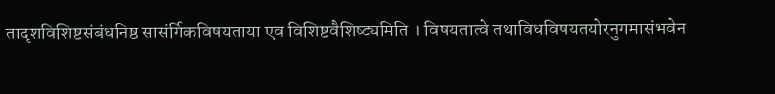तादृशविशिष्टसंबंधनिष्ठ सासंर्गिकविषयताया एव विशिष्टवैशिष्ट्यमिति । विषयतात्वे तथाविधविषयतयोरनुगमासंभवेन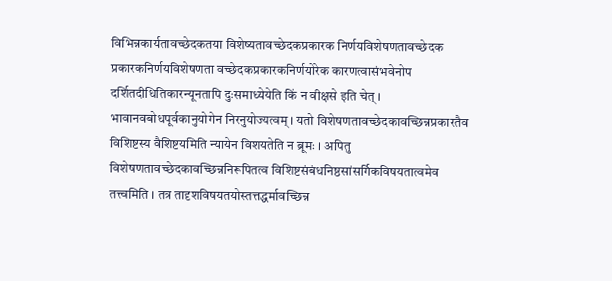विभिन्नकार्यतावच्छेदकतया विशेष्यतावच्छेदकप्रकारक निर्णयविशेषणतावच्छेदक प्रकारकनिर्णयविशेषणता वच्छेदकप्रकारकनिर्णयोरेक कारणत्वासंभवेनोप दर्शितदीधितिकारन्यूनतापि दुःसमाध्येयेति किं न वीक्षसे इति चेत् । भावानवबोधपूर्वकानुयोगेन निरनुयोज्यत्वम् । यतो विशेषणतावच्छेदकावच्छिन्नप्रकारतैव विशिष्टस्य वैशिष्टयमिति न्यायेन विशयतेति न ब्रूमः । अपितु विशेषणतावच्छेदकावच्छिन्ननिरूपितत्व विशिष्टसंबंधनिष्ठसांसर्गिकविषयतात्वमेव तत्त्वमिति । तत्र तादृशविषयतयोस्तत्तद्धर्मावच्छिन्न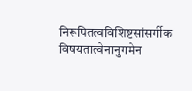निरूपितत्वविशिष्टसांसर्गीक विषयतात्वेनानुगमेन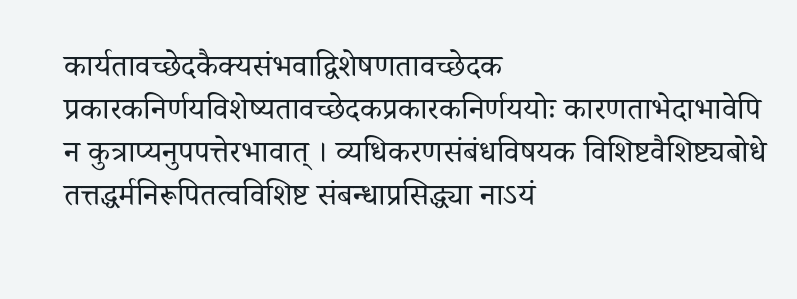कार्यतावच्छेदकैक्यसंभवाद्विशेषणतावच्छेदक प्रकारकनिर्णयविशेष्यतावच्छेदकप्रकारकनिर्णययोः कारणताभेदाभावेपि न कुत्राप्यनुपपत्तेरभावात् । व्यधिकरणसंबंधविषयक विशिष्टवैशिष्ट्यबोधे तत्तद्धर्मनिरूपितत्वविशिष्ट संबन्धाप्रसिद्ध्या नाऽयं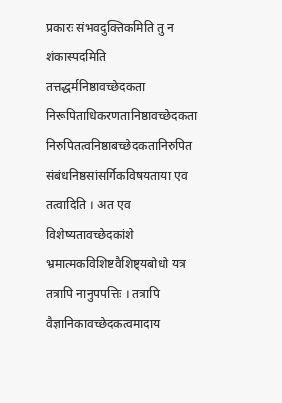प्रकारः संभवदुक्तिकमिति तु न शंकास्पदमिति तत्तद्धर्मनिष्ठावच्छेदकता निरूपिताधिकरणतानिष्ठावच्छेदकता निरुपितत्वनिष्ठाबच्छेदकतानिरुपित संबंधनिष्ठसांसर्गिकविषयताया एव तत्वादिति । अत एव विशेष्यतावच्छेदकांशे भ्रमात्मकविशिष्टवैशिष्ट्यबोधो यत्र तत्रापि नानुपपत्तिः । तत्रापि वैज्ञानिकावच्छेदकत्वमादाय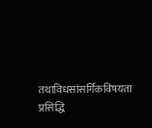तथाविधसांसर्गिकविषयता प्रसिद्धि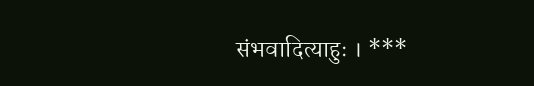संभवादित्याहुः । ***